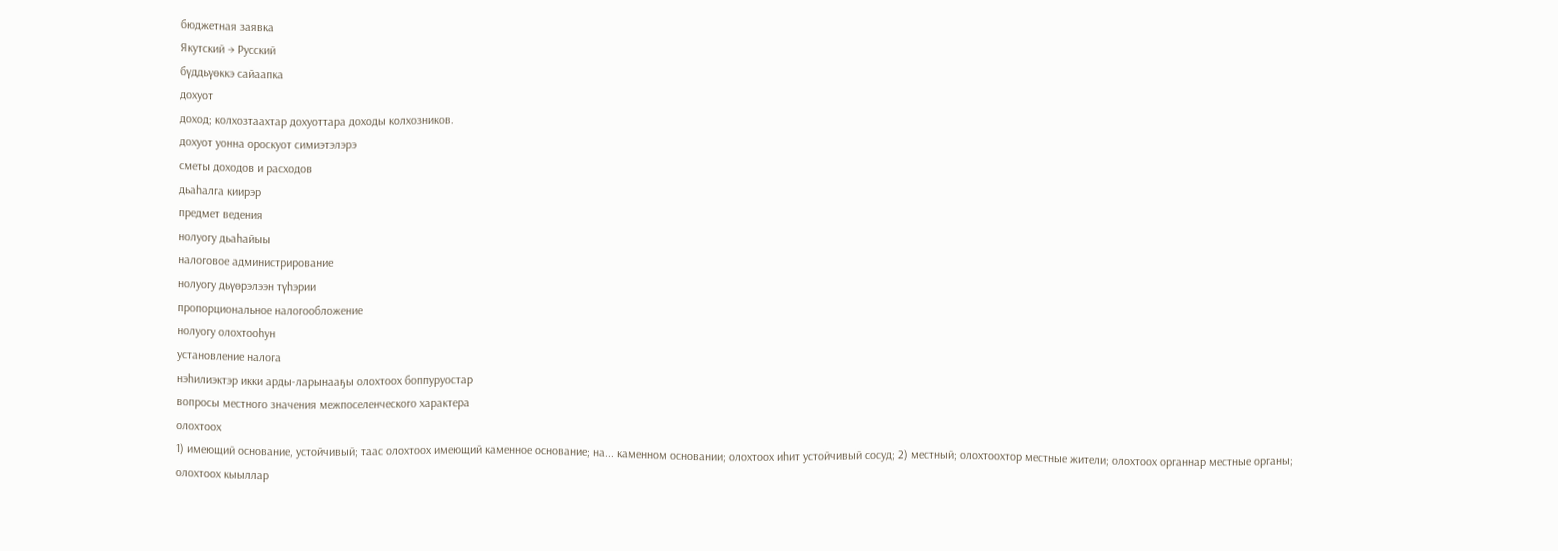бюджетная заявка
Якутский → Русский
бүддьүөккэ сайаапка
дохуот
доход; колхозтаахтар дохуоттара доходы колхозников.
дохуот уонна ороскуот симиэтэлэрэ
сметы доходов и расходов
дьаһалга киирэр
предмет ведения
нолуогу дьаһайыы
налоговое администрирование
нолуогу дьүөрэлээн түһэрии
пропорциональное налогообложение
нолуогу олохтооһун
установление налога
нэһилиэктэр икки арды-ларынааҕы олохтоох боппуруостар
вопросы местного значения межпоселенческого характера
олохтоох
1) имеющий основание, устойчивый; таас олохтоох имеющий каменное основание; на... каменном основании; олохтоох иһит устойчивый сосуд; 2) местный; олохтоохтор местные жители; олохтоох органнар местные органы; олохтоох кыыллар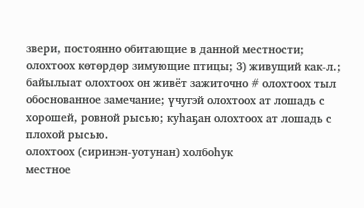звери, постоянно обитающие в данной местности; олохтоох көтөрдөр зимующие птицы; 3) живущий как-л.; байылыат олохтоох он живёт зажиточно # олохтоох тыл обоснованное замечание; үчугэй олохтоох ат лошадь с хорошей, ровной рысью; куһаҕан олохтоох ат лошадь с плохой рысью.
олохтоох (сиринэн-уотунан) холбоһук
местное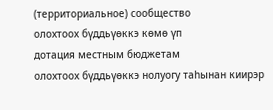(территориальное) сообщество
олохтоох бүддьүөккэ көмө үп
дотация местным бюджетам
олохтоох бүддьүөккэ нолуогу таһынан киирэр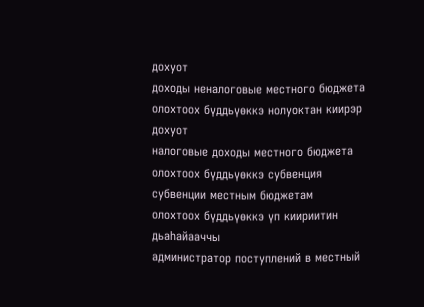дохуот
доходы неналоговые местного бюджета
олохтоох бүддьүөккэ нолуоктан киирэр дохуот
налоговые доходы местного бюджета
олохтоох бүддьүөккэ субвенция
субвенции местным бюджетам
олохтоох бүддьүөккэ үп киириитин дьаһайааччы
администратор поступлений в местный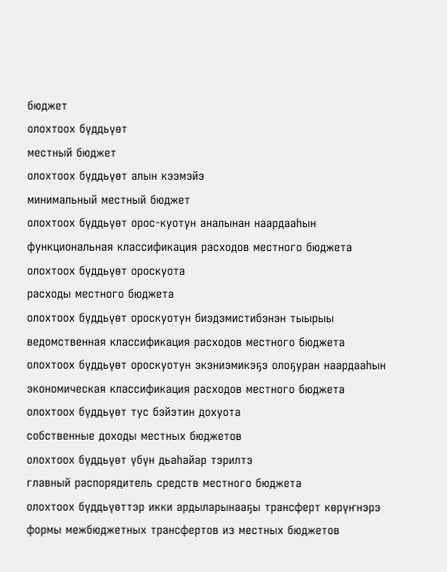бюджет
олохтоох бүддьүөт
местный бюджет
олохтоох бүддьүөт алын кээмэйэ
минимальный местный бюджет
олохтоох бүддьүөт орос-куотун аналынан наардааһын
функциональная классификация расходов местного бюджета
олохтоох бүддьүөт ороскуота
расходы местного бюджета
олохтоох бүддьүөт ороскуотун биэдэмистибэнэн тыырыы
ведомственная классификация расходов местного бюджета
олохтоох бүддьүөт ороскуотун экэниэмикэҕэ олоҕуран наардааһын
экономическая классификация расходов местного бюджета
олохтоох бүддьүөт тус бэйэтин дохуота
собственные доходы местных бюджетов
олохтоох бүддьүөт үбүн дьаһайар тэрилтэ
главный распорядитель средств местного бюджета
олохтоох бүддьүөттэр икки ардыларынааҕы трансферт көрүҥнэрэ
формы межбюджетных трансфертов из местных бюджетов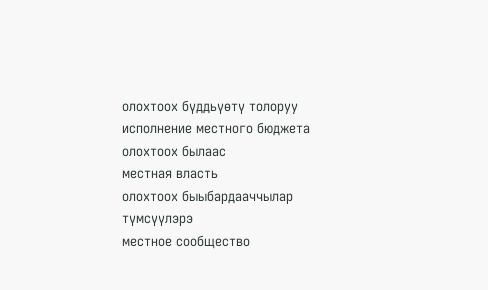олохтоох бүддьүөтү толоруу
исполнение местного бюджета
олохтоох былаас
местная власть
олохтоох быыбардааччылар түмсүүлэрэ
местное сообщество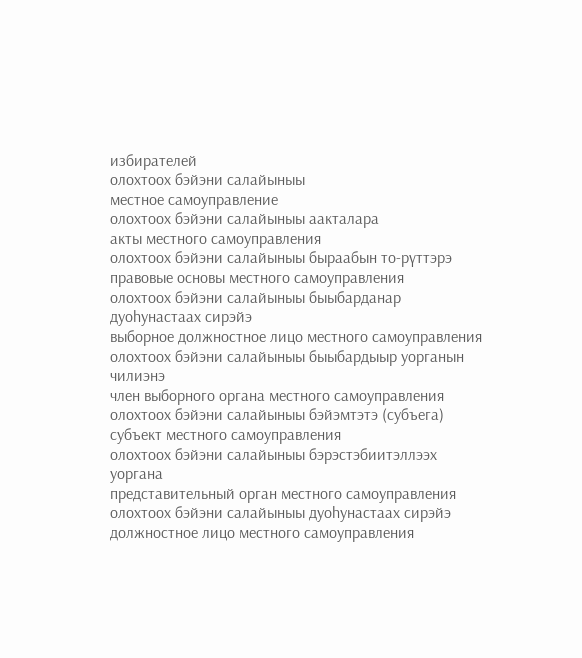избирателей
олохтоох бэйэни салайыныы
местное самоуправление
олохтоох бэйэни салайыныы аакталара
акты местного самоуправления
олохтоох бэйэни салайыныы быраабын то-рүттэрэ
правовые основы местного самоуправления
олохтоох бэйэни салайыныы быыбарданар дуоһунастаах сирэйэ
выборное должностное лицо местного самоуправления
олохтоох бэйэни салайыныы быыбардыыр уорганын чилиэнэ
член выборного органа местного самоуправления
олохтоох бэйэни салайыныы бэйэмтэтэ (субъега)
субъект местного самоуправления
олохтоох бэйэни салайыныы бэрэстэбиитэллээх уоргана
представительный орган местного самоуправления
олохтоох бэйэни салайыныы дуоһунастаах сирэйэ
должностное лицо местного самоуправления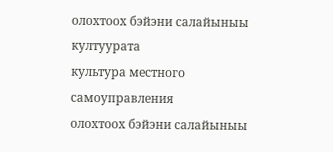олохтоох бэйэни салайыныы култуурата
культура местного самоуправления
олохтоох бэйэни салайыныы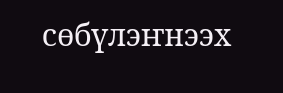сөбүлэҥнээх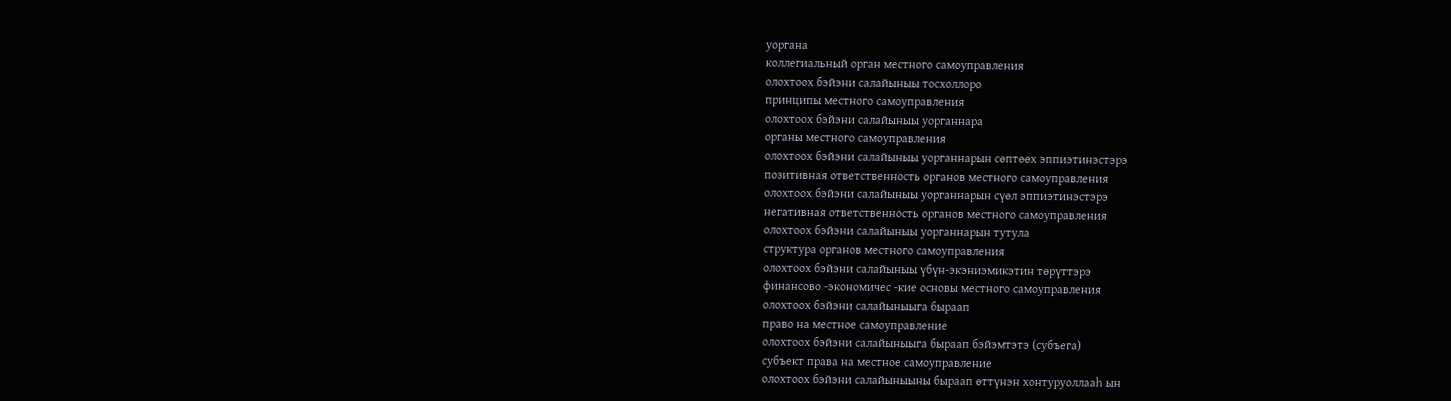уоргана
коллегиальный орган местного самоуправления
олохтоох бэйэни салайыныы тосхоллоро
принципы местного самоуправления
олохтоох бэйэни салайыныы уорганнара
органы местного самоуправления
олохтоох бэйэни салайыныы уорганнарын сөптөөх эппиэтинэстэрэ
позитивная ответственность органов местного самоуправления
олохтоох бэйэни салайыныы уорганнарын сүөл эппиэтинэстэрэ
негативная ответственность органов местного самоуправления
олохтоох бэйэни салайыныы уорганнарын тутула
структура органов местного самоуправления
олохтоох бэйэни салайыныы үбүн-экэниэмикэтин төрүттэрэ
финансово -экономичес -кие основы местного самоуправления
олохтоох бэйэни салайыныыга быраап
право на местное самоуправление
олохтоох бэйэни салайыныыга быраап бэйэмтэтэ (субъега)
субъект права на местное самоуправление
олохтоох бэйэни салайыныыны быраап өттүнэн хонтуруоллааһ ын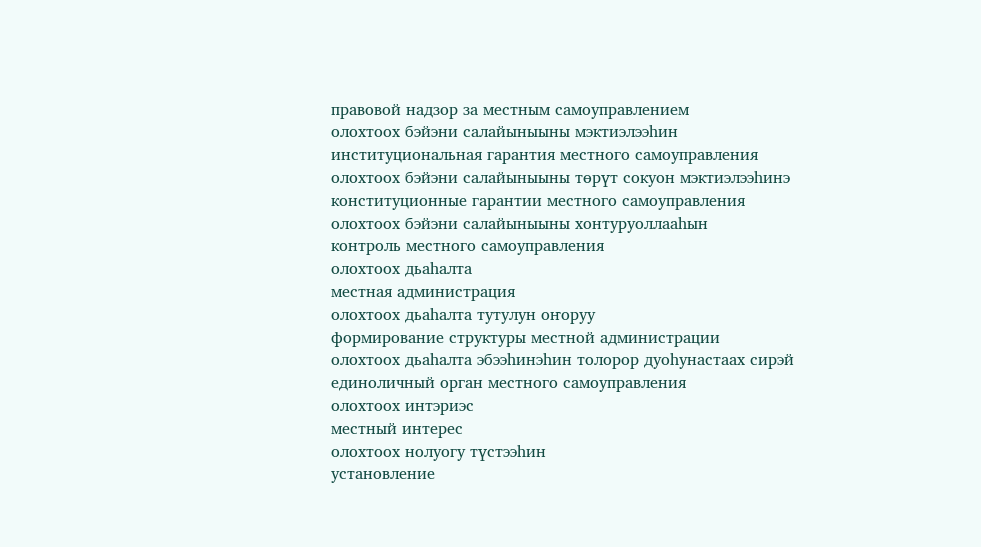правовой надзор за местным самоуправлением
олохтоох бэйэни салайыныыны мэктиэлээһин
институциональная гарантия местного самоуправления
олохтоох бэйэни салайыныыны төрүт сокуон мэктиэлээһинэ
конституционные гарантии местного самоуправления
олохтоох бэйэни салайыныыны хонтуруоллааһын
контроль местного самоуправления
олохтоох дьаһалта
местная администрация
олохтоох дьаһалта тутулун оҥоруу
формирование структуры местной администрации
олохтоох дьаһалта эбээһинэһин толорор дуоһунастаах сирэй
единоличный орган местного самоуправления
олохтоох интэриэс
местный интерес
олохтоох нолуогу түстээһин
установление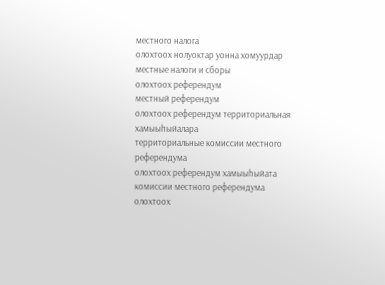местного налога
олохтоох нолуоктар уонна хомуурдар
местные налоги и сборы
олохтоох референдум
местный референдум
олохтоох референдум территориальная хамыыһыйалара
территориальные комиссии местного референдума
олохтоох референдум хамыыһыйата
комиссии местного референдума
олохтоох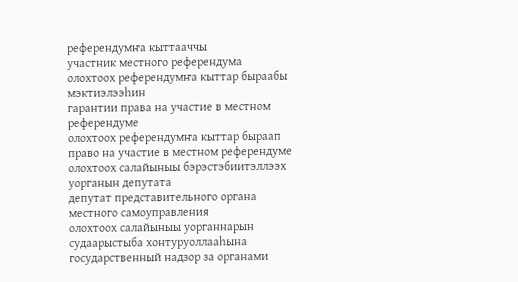референдумҥа кыттааччы
участник местного референдума
олохтоох референдумҥа кыттар быраабы мэктиэлээһин
гарантии права на участие в местном референдуме
олохтоох референдумҥа кыттар быраап
право на участие в местном референдуме
олохтоох салайыныы бэрэстэбиитэллээх уорганын депутата
депутат представительного органа местного самоуправления
олохтоох салайыныы уорганнарын судаарыстыба хонтуруоллааһына
государственный надзор за органами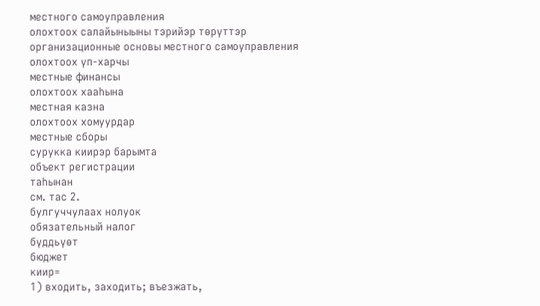местного самоуправления
олохтоох салайыныыны тэрийэр төрүттэр
организационные основы местного самоуправления
олохтоох үп-харчы
местные финансы
олохтоох хааһына
местная казна
олохтоох хомуурдар
местные сборы
сурукка киирэр барымта
объект регистрации
таһынан
см. тас 2.
булгуччулаах нолуок
обязательный налог
бүддьүөт
бюджет
киир=
1) входить, заходить; въезжать,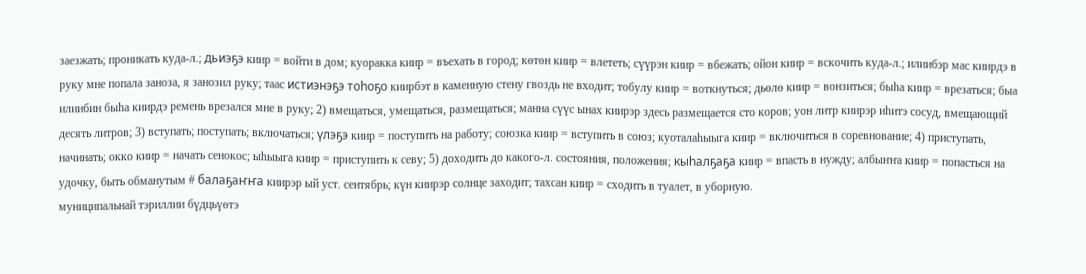заезжать; проникать куда-л.; дьиэҕэ киир = войти в дом; куоракка киир = въехать в город; көтөн киир = влететь; сүүрэн киир = вбежать; ойон киир = вскочить куда-л.; илиибэр мас киирдэ в руку мне попала заноза, я занозил руку; таас истиэнэҕэ тоһоҕо киирбэт в каменную стену гвоздь не входит; тобулу киир = воткнуться; дьөлө киир = вонзиться; быһа киир = врезаться; быа илиибин быһа киирдэ ремень врезался мне в руку; 2) вмещаться, умещаться, размещаться; манна сүүс ынах киирэр здесь размещается сто коров; уон литр киирэр иһитэ сосуд, вмещающий десять литров; 3) вступать; поступать; включаться; үлэҕэ киир = поступить на работу; союзка киир = вступить в союз; куоталаһыыга киир = включиться в соревнование; 4) приступать, начинать; окко киир = начать сенокос; ыһыыга киир = приступить к севу; 5) доходить до какого-л. состояния, положения; кыһалҕаҕа киир = впасть в нужду; албыҥҥа киир = попасться на удочку, быть обманутым # балаҕаҥҥа киирэр ый уст. сентябрь; күн киирэр солнце заходит; тахсан киир = сходить в туалет, в уборную.
муниципальнай тэриллии бүдцьүөтэ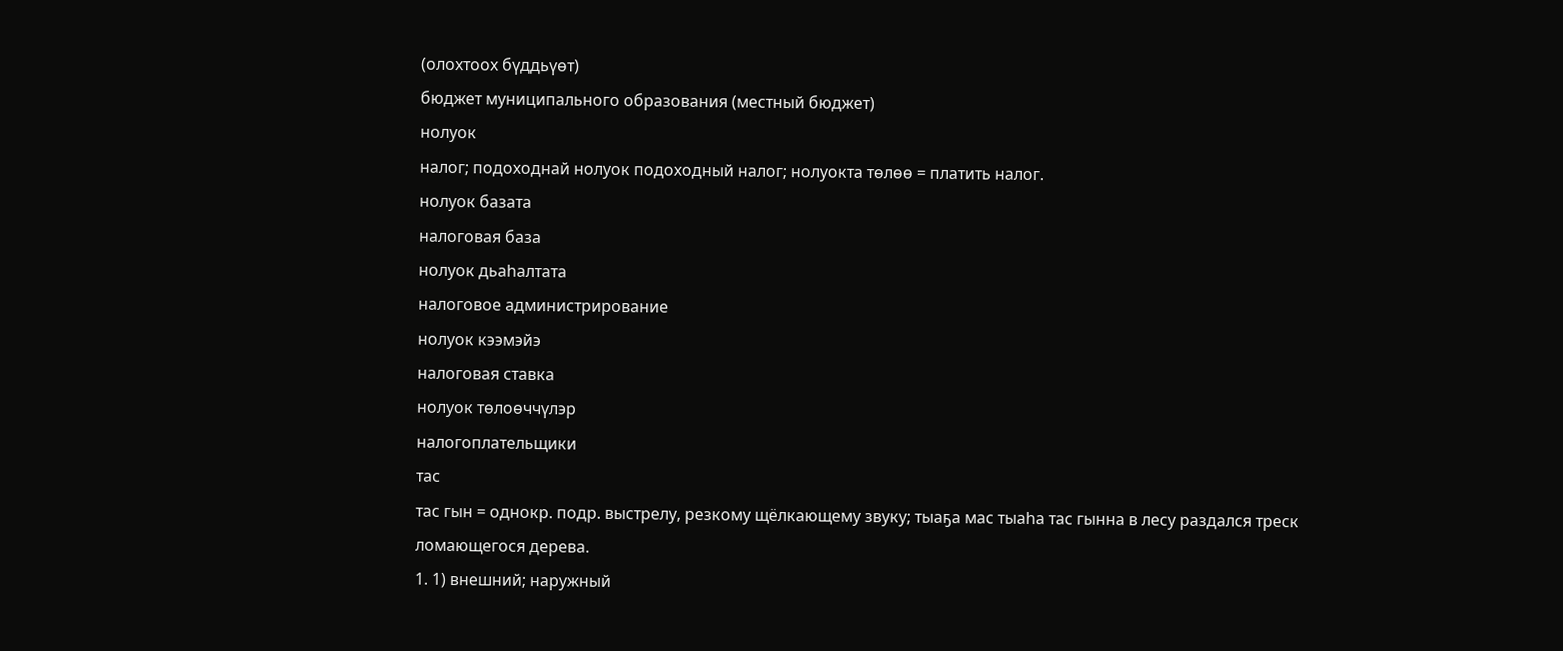(олохтоох бүддьүөт)
бюджет муниципального образования (местный бюджет)
нолуок
налог; подоходнай нолуок подоходный налог; нолуокта төлөө = платить налог.
нолуок базата
налоговая база
нолуок дьаһалтата
налоговое администрирование
нолуок кээмэйэ
налоговая ставка
нолуок төлоөччүлэр
налогоплательщики
тас
тас гын = однокр. подр. выстрелу, резкому щёлкающему звуку; тыаҕа мас тыаһа тас гынна в лесу раздался треск ломающегося дерева.
1. 1) внешний; наружный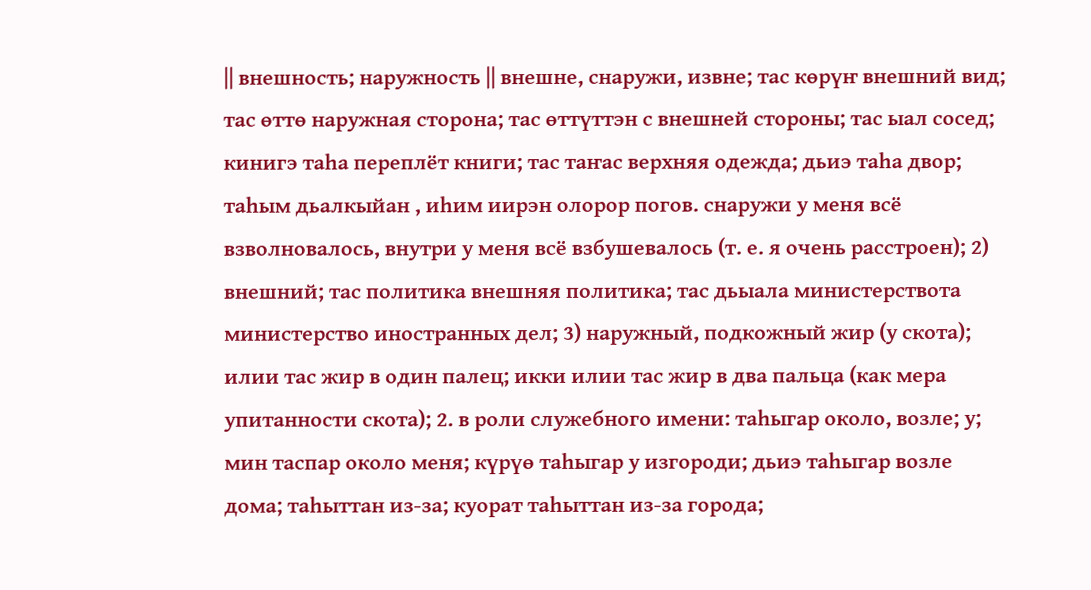|| внешность; наружность || внешне, снаружи, извне; тас көрүҥ внешний вид; тас өттө наружная сторона; тас өттүттэн с внешней стороны; тас ыал сосед; кинигэ таһа переплёт книги; тас таҥас верхняя одежда; дьиэ таһа двор; таһым дьалкыйан , иһим иирэн олорор погов. снаружи у меня всё взволновалось, внутри у меня всё взбушевалось (т. е. я очень расстроен); 2) внешний; тас политика внешняя политика; тас дьыала министерствота министерство иностранных дел; 3) наружный, подкожный жир (у скота); илии тас жир в один палец; икки илии тас жир в два пальца (как мера упитанности скота); 2. в роли служебного имени: таһыгар около, возле; у; мин таспар около меня; күрүө таһыгар у изгороди; дьиэ таһыгар возле дома; таһыттан из-за; куорат таһыттан из-за города;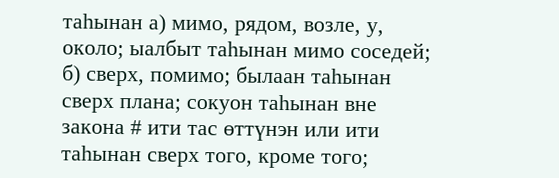таһынан а) мимо, рядом, возле, у, около; ыалбыт таһынан мимо соседей; б) сверх, помимо; былаан таһынан сверх плана; сокуон таһынан вне закона # ити тас өттүнэн или ити таһынан сверх того, кроме того;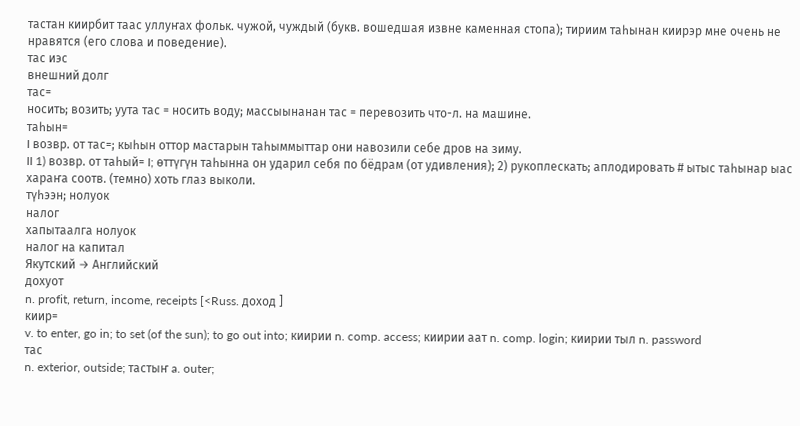тастан киирбит таас уллуҥах фольк. чужой, чуждый (букв. вошедшая извне каменная стопа); тириим таһынан киирэр мне очень не нравятся (его слова и поведение).
тас иэс
внешний долг
тас=
носить; возить; уута тас = носить воду; массыынанан тас = перевозить что-л. на машине.
таһын=
I возвр. от тас=; кыһын оттор мастарын таһыммыттар они навозили себе дров на зиму.
II 1) возвр. от таһый= I; өттүгүн таһынна он ударил себя по бёдрам (от удивления); 2) рукоплескать; аплодировать # ытыс таһынар ыас хараҥа соотв. (темно) хоть глаз выколи.
түһээн; нолуок
налог
хапытаалга нолуок
налог на капитал
Якутский → Английский
дохуот
n. profit, return, income, receipts [<Russ. доxод ]
киир=
v. to enter, go in; to set (of the sun); to go out into; киирии n. comp. access; киирии аат n. comp. login; киирии тыл n. password
тас
n. exterior, outside; тастыҥ a. outer;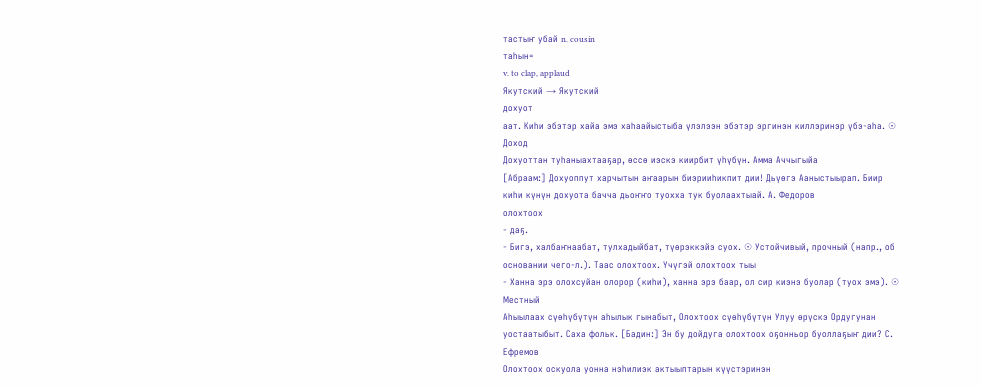тастыҥ убай n. cousin
таһын=
v. to clap, applaud
Якутский → Якутский
дохуот
аат. Киһи эбэтэр хайа эмэ хаһаайыстыба үлэлээн эбэтэр эргинэн киллэринэр үбэ-аһа. ☉ Доход
Дохуоттан туһаныахтааҕар, өссө иэскэ киирбит үһүбүн. Амма Аччыгыйа
[Абраам:] Дохуоппут харчытын аҥаарын биэрииһикпит дии! Дьүөгэ Ааныстыырап. Биир киһи күнүн дохуота бачча дьоҥҥо туохха тук буолаахтыай. А. Федоров
олохтоох
- даҕ.
- Бигэ, халбаҥнаабат, тулхадыйбат, түөрэккэйэ суох. ☉ Устойчивый, прочный (напр., об основании чего-л.). Таас олохтоох. Үчүгэй олохтоох тыы
- Ханна эрэ олохсуйан олорор (киһи), ханна эрэ баар, ол сир киэнэ буолар (туох эмэ). ☉ Местный
Аһыылаах сүөһүбүтүн аһылык гынабыт, Олохтоох сүөһүбүтүн Улуу өрүскэ Ордугунан уостаатыбыт. Саха фольк. [Бадин:] Эн бу дойдуга олохтоох оҕонньор буоллаҕыҥ дии? С. Ефремов
Олохтоох оскуола уонна нэһилиэк актыыптарын күүстэринэн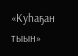«Куһаҕан тыын»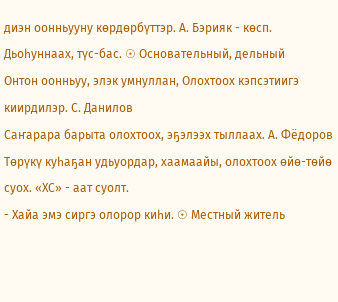диэн оонньууну көрдөрбүттэр. А. Бэрияк - көсп. Дьоһуннаах, түс-бас. ☉ Основательный, дельный
Онтон оонньуу, элэк умнуллан, Олохтоох кэпсэтиигэ киирдилэр. С. Данилов
Саҥарара барыта олохтоох, эҕэлээх тыллаах. А. Фёдоров
Төрүкү куһаҕан удьуордар, хаамаайы, олохтоох өйө-төйө суох. «ХС» - аат суолт.
- Хайа эмэ сиргэ олорор киһи. ☉ Местный житель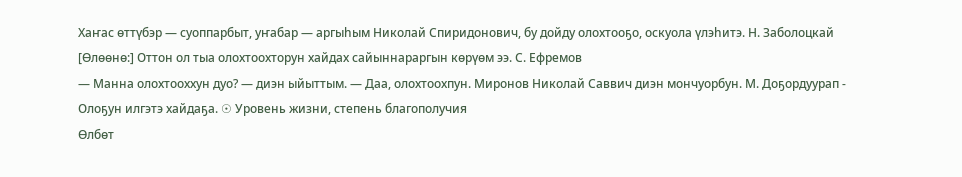Хаҥас өттүбэр — суоппарбыт, уҥабар — аргыһым Николай Спиридонович, бу дойду олохтооҕо, оскуола үлэһитэ. Н. Заболоцкай
[Өлөөнө:] Оттон ол тыа олохтоохторун хайдах сайыннараргын көрүөм ээ. С. Ефремов
— Манна олохтооххун дуо? — диэн ыйыттым. — Даа, олохтоохпун. Миронов Николай Саввич диэн мончуорбун. М. Доҕордуурап - Олоҕун илгэтэ хайдаҕа. ☉ Уровень жизни, степень благополучия
Өлбөт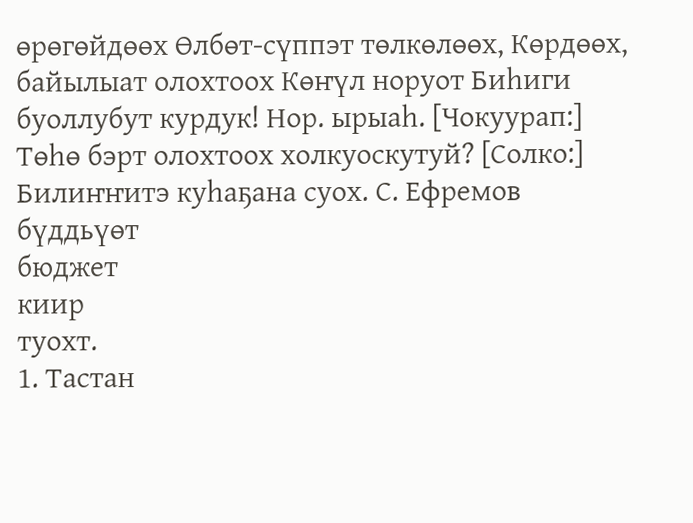өрөгөйдөөх Өлбөт-сүппэт төлкөлөөх, Көрдөөх, байылыат олохтоох Көҥүл норуот Биһиги буоллубут курдук! Нор. ырыаһ. [Чокуурап:] Төһө бэрт олохтоох холкуоскутуй? [Солко:] Билиҥҥитэ куһаҕана суох. С. Ефремов
бүддьүөт
бюджет
киир
туохт.
1. Тастан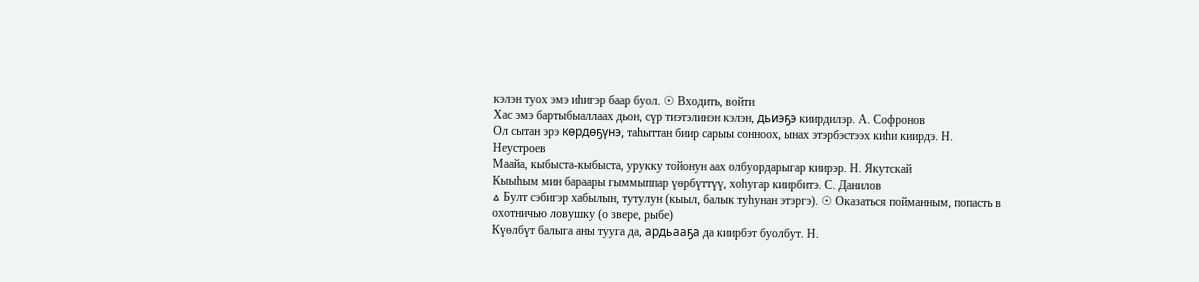кэлэн туох эмэ иһигэр баар буол. ☉ Входить, войти
Хас эмэ бартыбыаллаах дьон, сүр тиэтэлинэн кэлэн, дьиэҕэ киирдилэр. А. Софронов
Ол сытан эрэ көрдөҕүнэ, таһыттан биир сарыы сонноох, ынах этэрбэстээх киһи киирдэ. Н. Неустроев
Маайа, кыбыста-кыбыста, урукку тойонун аах олбуордарыгар киирэр. Н. Якутскай
Кыыһым мин бараары гыммыппар үөрбүттүү, хоһугар киирбитэ. С. Данилов
△ Булт сэбигэр хабылын, тутулун (кыыл, балык туһунан этэргэ). ☉ Оказаться пойманным, попасть в охотничью ловушку (о звере, рыбе)
Күөлбүт балыга аны тууга да, ардьааҕа да киирбэт буолбут. Н.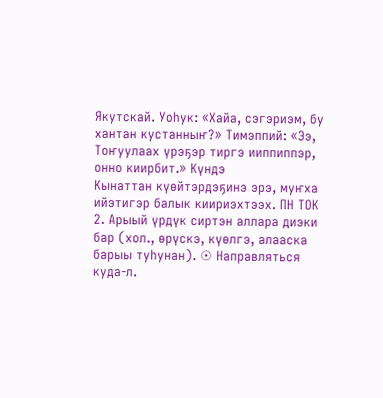Якутскай. Уоһук: «Хайа, сэгэриэм, бу хантан кустанныҥ?» Тимэппий: «Ээ, Тоҥуулаах үрэҕэр тиргэ ииппиппэр, онно киирбит.» Күндэ
Кынаттан күөйтэрдэҕинэ эрэ, муҥха ийэтигэр балык киириэхтээх. ПН ТОК
2. Арыый үрдүк сиртэн аллара диэки бар (хол., өрүскэ, күөлгэ, алааска барыы туһунан). ☉ Направляться куда-л.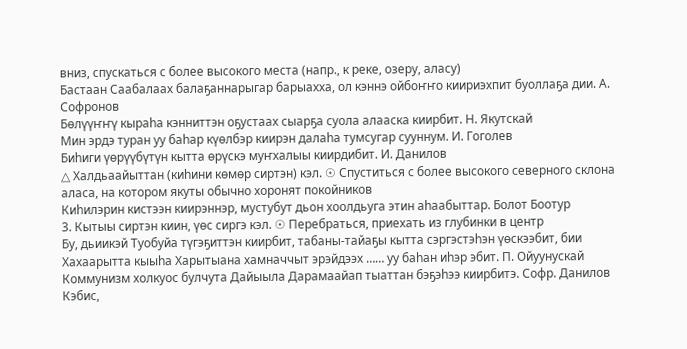вниз, спускаться с более высокого места (напр., к реке, озеру, аласу)
Бастаан Саабалаах балаҕаннарыгар барыахха, ол кэннэ ойбоҥҥо киириэхпит буоллаҕа дии. А. Софронов
Бөлүүҥҥү кыраһа кэнниттэн оҕустаах сыарҕа суола алааска киирбит. Н. Якутскай
Мин эрдэ туран уу баһар күөлбэр киирэн далаһа тумсугар сууннум. И. Гоголев
Биһиги үөрүүбүтүн кытта өрүскэ муҥхалыы киирдибит. И. Данилов
△ Халдьаайыттан (киһини көмөр сиртэн) кэл. ☉ Спуститься с более высокого северного склона аласа, на котором якуты обычно хоронят покойников
Киһилэрин кистээн киирэннэр, мустубут дьон хоолдьуга этин аһаабыттар. Болот Боотур
3. Кытыы сиртэн киин, үөс сиргэ кэл. ☉ Перебраться, приехать из глубинки в центр
Бу, дьиикэй Туобуйа түгэҕиттэн киирбит, табаны-тайаҕы кытта сэргэстэһэн үөскээбит, бии Хахаарытта кыыһа Харытыана хамначчыт эрэйдээх …… уу баһан иһэр эбит. П. Ойуунускай
Коммунизм холкуос булчута Дайыыла Дарамаайап тыаттан бэҕэһээ киирбитэ. Софр. Данилов
Кэбис,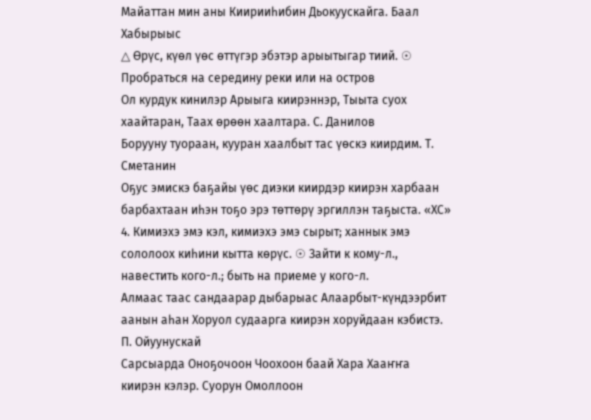Майаттан мин аны Киирииһибин Дьокуускайга. Баал Хабырыыс
△ Өрүс, күөл үөс өттүгэр эбэтэр арыытыгар тиий. ☉ Пробраться на середину реки или на остров
Ол курдук кинилэр Арыыга киирэннэр, Тыыта суох хаайтаран, Таах өрөөн хаалтара. С. Данилов
Борууну туораан, кууран хаалбыт тас үөскэ киирдим. Т. Сметанин
Оҕус эмискэ баҕайы үөс диэки киирдэр киирэн харбаан барбахтаан иһэн тоҕо эрэ төттөрү эргиллэн таҕыста. «ХС»
4. Кимиэхэ эмэ кэл, кимиэхэ эмэ сырыт; ханнык эмэ сололоох киһини кытта көрүс. ☉ Зайти к кому-л., навестить кого-л.; быть на приеме у кого-л.
Алмаас таас сандаарар дыбарыас Алаарбыт-күндээрбит аанын аһан Хоруол судаарга киирэн хоруйдаан кэбистэ. П. Ойуунускай
Сарсыарда Оноҕочоон Чоохоон баай Хара Хааҥҥа киирэн кэлэр. Суорун Омоллоон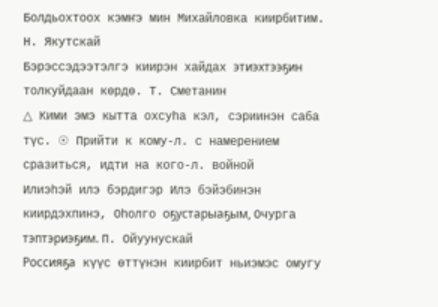Болдьохтоох кэмҥэ мин Михайловка киирбитим. Н. Якутскай
Бэрэссэдээтэлгэ киирэн хайдах этиэхтээҕин толкуйдаан көрдө. Т. Сметанин
△ Кими эмэ кытта охсуһа кэл, сэриинэн саба түс. ☉ Прийти к кому-л. с намерением сразиться, идти на кого-л. войной
Илиэһэй илэ бэрдигэр Илэ бэйэбинэн киирдэхпинэ, Оһолго оҕустарыаҕым, Очурга тэптэриэҕим. П. Ойуунускай
Россияҕа күүс өттүнэн киирбит ньиэмэс омугу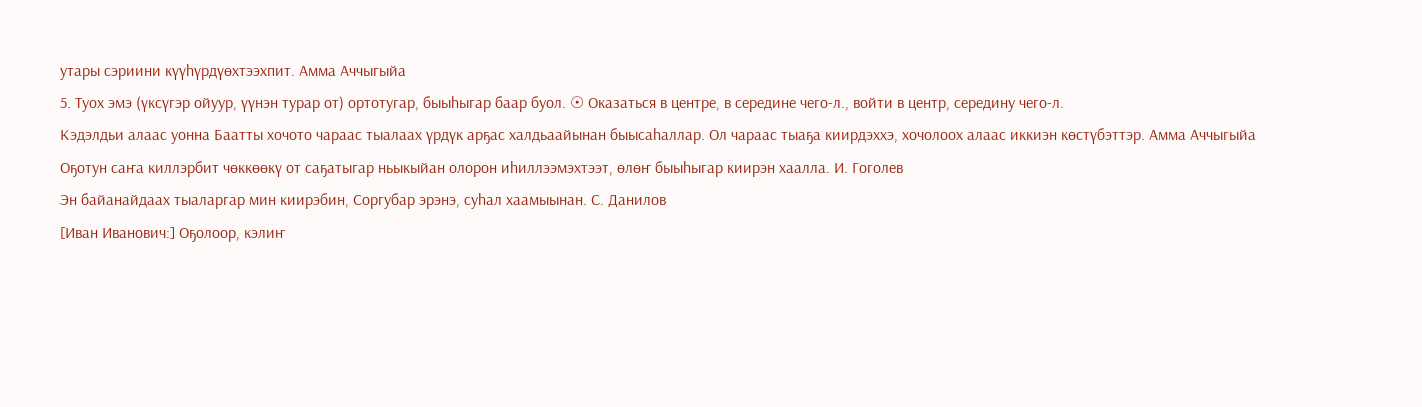утары сэриини күүһүрдүөхтээхпит. Амма Аччыгыйа
5. Туох эмэ (үксүгэр ойуур, үүнэн турар от) ортотугар, быыһыгар баар буол. ☉ Оказаться в центре, в середине чего-л., войти в центр, середину чего-л.
Кэдэлдьи алаас уонна Баатты хочото чараас тыалаах үрдүк арҕас халдьаайынан быысаһаллар. Ол чараас тыаҕа киирдэххэ, хочолоох алаас иккиэн көстүбэттэр. Амма Аччыгыйа
Оҕотун саҥа киллэрбит чөккөөкү от саҕатыгар ньыкыйан олорон иһиллээмэхтээт, өлөҥ быыһыгар киирэн хаалла. И. Гоголев
Эн байанайдаах тыаларгар мин киирэбин, Соргубар эрэнэ, суһал хаамыынан. С. Данилов
[Иван Иванович:] Оҕолоор, кэлиҥ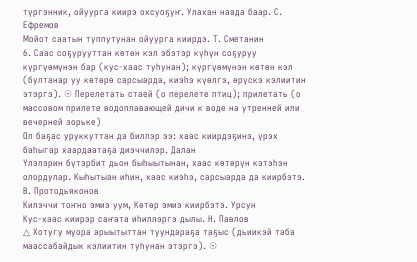түргэнник, ойуурга киирэ охсуоҕуҥ. Улахан наада баар. С. Ефремов
Мойот саатын туппутунан ойуурга киирдэ. Т. Сметанин
6. Саас соҕурууттан көтөн кэл эбэтэр күһүн соҕуруу күргүөмүнэн бар (кус-хаас туһунан); күргүөмүнэн көтөн кэл (бултанар уу көтөрө сарсыарда, киэһэ күөлгэ, өрүскэ кэлиитин этэргэ). ☉ Перелетать стаей (о перелете птиц); прилетать (о массовом прилете водоплавающей дичи к воде на утренней или вечерней зорьке)
Ол баҕас уруккуттан да биллэр ээ: хаас киирдэҕинэ, үрэх баһыгар хаардаатаҕа диэччилэр. Далан
Үлэлэрин бүтэрбит дьон быһыытынан, хаас көтөрүн кэтэһэн олордулар. Кыһытыан иһин, хаас киэһэ, сарсыарда да киирбэтэ. В. Протодьяконов
Килэччи тоҥно эмиэ уум, Көтөр эмиэ киирбэтэ. Урсун
Кус-хаас киирэр саҥата иһиллэргэ дылы. Н. Павлов
△ Хотугу муора арыытыттан туундараҕа таҕыс (дьиикэй таба маассабайдык кэлиитин туһунан этэргэ). ☉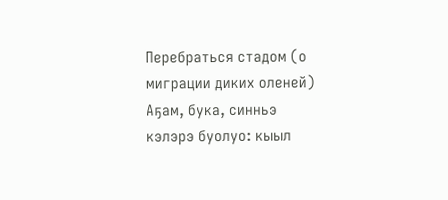Перебраться стадом (о миграции диких оленей)
Аҕам, бука, синньэ кэлэрэ буолуо: кыыл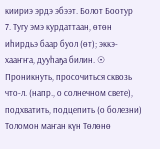киириэ эрдэ эбээт. Болот Боотур
7. Тугу эмэ курдаттаан, өтөн иһирдьэ баар буол (өт); эккэ-хааҥҥа, дууһаҕа билин. ☉ Проникнуть, просочиться сквозь что-л. (напр., о солнечном свете), подхватить, подцепить (о болезни)
Толомон маҥан күн Төлөнө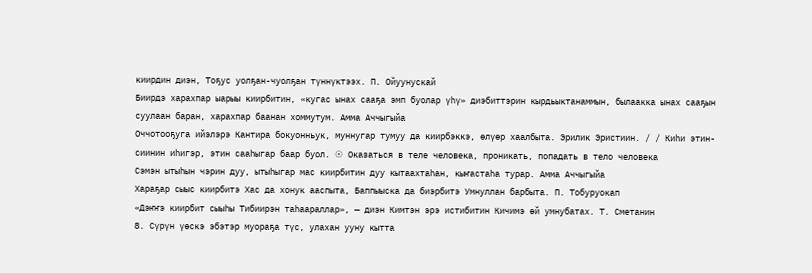киирдин диэн, Тоҕус уолҕан-чуолҕан түннүктээх. П. Ойуунускай
Биирдэ харахпар ыарыы киирбитин, «кугас ынах сааҕа эмп буолар үһү» диэбиттэрин кырдьыктанаммын, былаакка ынах сааҕын суулаан баран, харахпар баанан хоммутум. Амма Аччыгыйа
Оччотооҕуга ийэлэрэ Кантира бокуонньук, муннугар тумуу да киирбэккэ, өлүөр хаалбыта. Эрилик Эристиин. / / Киһи этин-сиинин иһигэр, этин сааһыгар баар буол. ☉ Оказаться в теле человека, проникать, попадать в тело человека
Сэмэн ытыһын чэрин дуу, ытыһыгар мас киирбитин дуу кытаахтаһан, кыҥастаһа турар. Амма Аччыгыйа
Хараҕар сыыс киирбитэ Хас да хонук ааспыта, Баппыыска да биэрбитэ Умнуллан барбыта. П. Тобуруокап
«Дэҥҥэ киирбит сыыһы Тибиирэн таһаараллар», — диэн Кимтэн эрэ истибитин Кичимэ өй умнубатах. Т. Сметанин
8. Сүрүн үөскэ эбэтэр муораҕа түс, улахан ууну кытта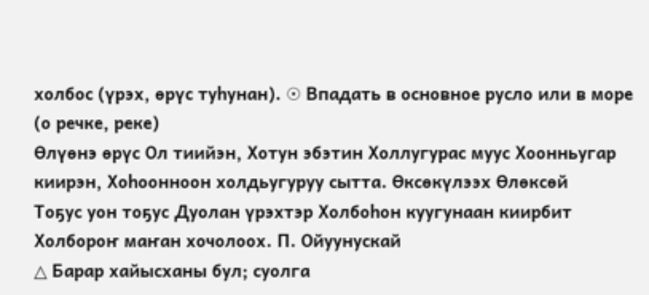холбос (үрэх, өрүс туһунан). ☉ Впадать в основное русло или в море (о речке, реке)
Өлүөнэ өрүс Ол тиийэн, Хотун эбэтин Холлугурас муус Хоонньугар киирэн, Хоһоонноон холдьугуруу сытта. Өксөкүлээх Өлөксөй
Тоҕус уон тоҕус Дуолан үрэхтэр Холбоһон куугунаан киирбит Холбороҥ маҥан хочолоох. П. Ойуунускай
△ Барар хайысханы бул; суолга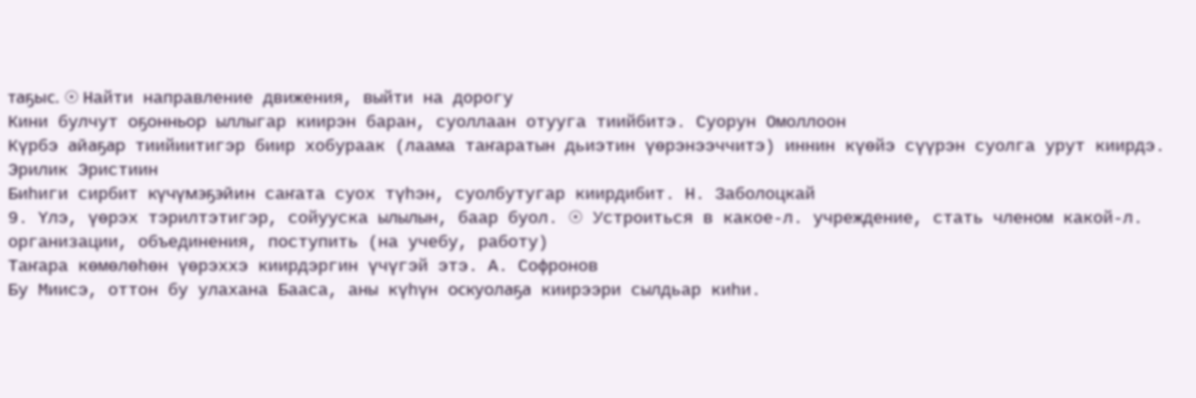таҕыс. ☉ Найти направление движения, выйти на дорогу
Кини булчут оҕонньор ыллыгар киирэн баран, суоллаан отууга тиийбитэ. Суорун Омоллоон
Күрбэ айаҕар тиийиитигэр биир хобураак (лаама таҥаратын дьиэтин үөрэнээччитэ) иннин күөйэ сүүрэн суолга урут киирдэ. Эрилик Эристиин
Биһиги сирбит күчүмэҕэйин саҥата суох түһэн, суолбутугар киирдибит. Н. Заболоцкай
9. Үлэ, үөрэх тэрилтэтигэр, сойууска ылылын, баар буол. ☉ Устроиться в какое-л. учреждение, стать членом какой-л. организации, объединения, поступить (на учебу, работу)
Таҥара көмөлөһөн үөрэххэ киирдэргин үчүгэй этэ. А. Софронов
Бу Миисэ, оттон бу улахана Бааса, аны күһүн оскуолаҕа киирээри сылдьар киһи.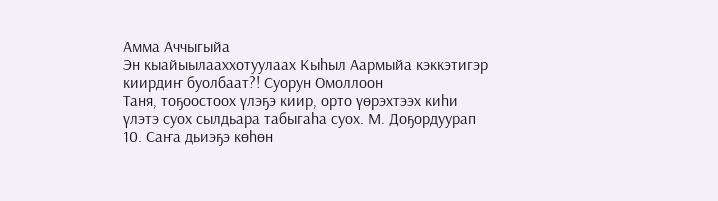Амма Аччыгыйа
Эн кыайыылааххотуулаах Кыһыл Аармыйа кэккэтигэр киирдиҥ буолбаат?! Суорун Омоллоон
Таня, тоҕоостоох үлэҕэ киир, орто үөрэхтээх киһи үлэтэ суох сылдьара табыгаһа суох. М. Доҕордуурап
10. Саҥа дьиэҕэ көһөн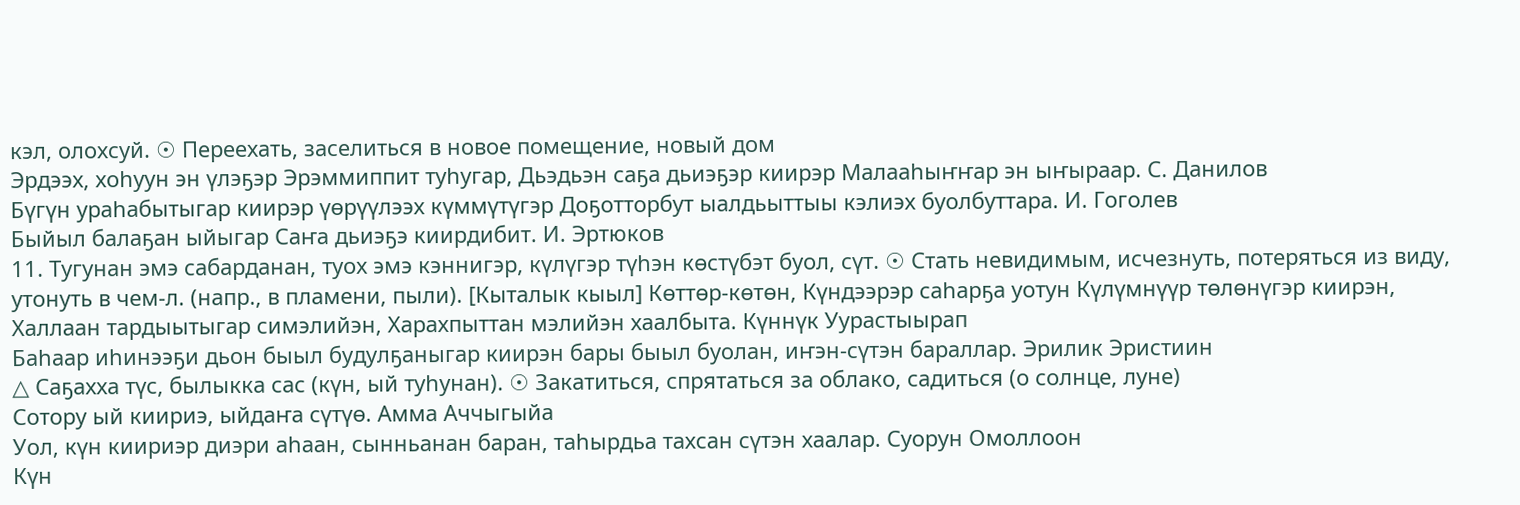кэл, олохсуй. ☉ Переехать, заселиться в новое помещение, новый дом
Эрдээх, хоһуун эн үлэҕэр Эрэммиппит туһугар, Дьэдьэн саҕа дьиэҕэр киирэр Малааһыҥҥар эн ыҥыраар. С. Данилов
Бүгүн ураһабытыгар киирэр үөрүүлээх күммүтүгэр Доҕотторбут ыалдьыттыы кэлиэх буолбуттара. И. Гоголев
Быйыл балаҕан ыйыгар Саҥа дьиэҕэ киирдибит. И. Эртюков
11. Тугунан эмэ сабарданан, туох эмэ кэннигэр, күлүгэр түһэн көстүбэт буол, сүт. ☉ Стать невидимым, исчезнуть, потеряться из виду, утонуть в чем-л. (напр., в пламени, пыли). [Кыталык кыыл] Көттөр-көтөн, Күндээрэр саһарҕа уотун Күлүмнүүр төлөнүгэр киирэн, Халлаан тардыытыгар симэлийэн, Харахпыттан мэлийэн хаалбыта. Күннүк Уурастыырап
Баһаар иһинээҕи дьон быыл будулҕаныгар киирэн бары быыл буолан, иҥэн-сүтэн бараллар. Эрилик Эристиин
△ Саҕахха түс, былыкка сас (күн, ый туһунан). ☉ Закатиться, спрятаться за облако, садиться (о солнце, луне)
Сотору ый киириэ, ыйдаҥа сүтүө. Амма Аччыгыйа
Уол, күн киириэр диэри аһаан, сынньанан баран, таһырдьа тахсан сүтэн хаалар. Суорун Омоллоон
Күн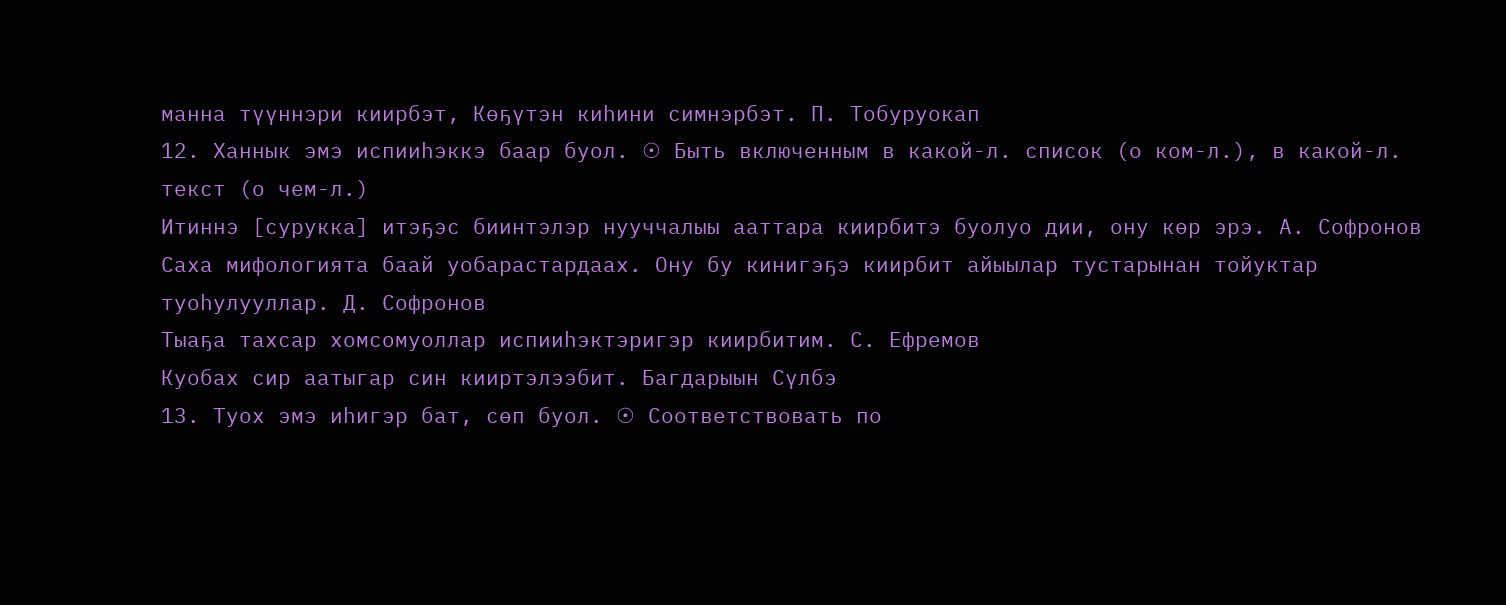манна түүннэри киирбэт, Көҕүтэн киһини симнэрбэт. П. Тобуруокап
12. Ханнык эмэ испииһэккэ баар буол. ☉ Быть включенным в какой-л. список (о ком-л.), в какой-л. текст (о чем-л.)
Итиннэ [сурукка] итэҕэс биинтэлэр нууччалыы ааттара киирбитэ буолуо дии, ону көр эрэ. А. Софронов
Саха мифологията баай уобарастардаах. Ону бу кинигэҕэ киирбит айыылар тустарынан тойуктар туоһулууллар. Д. Софронов
Тыаҕа тахсар хомсомуоллар испииһэктэригэр киирбитим. С. Ефремов
Куобах сир аатыгар син кииртэлээбит. Багдарыын Сүлбэ
13. Туох эмэ иһигэр бат, сөп буол. ☉ Соответствовать по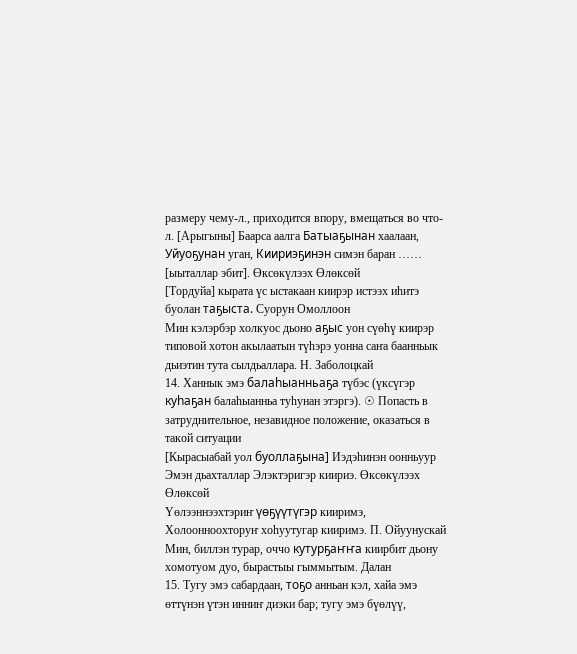размеру чему-л., приходится впору, вмещаться во что-л. [Арыгыны] Баарса аалга Батыаҕынан хаалаан, Уйуоҕунан уган, Киириэҕинэн симэн баран …… [ыыталлар эбит]. Өксөкүлээх Өлөксөй
[Тордуйа] кырата үс ыстакаан киирэр истээх иһитэ буолан таҕыста. Суорун Омоллоон
Мин кэлэрбэр холкуос дьоно аҕыс уон сүөһү киирэр типовой хотон акылаатын түһэрэ уонна саҥа баанньык дьиэтин тута сылдьаллара. Н. Заболоцкай
14. Ханнык эмэ балаһыанньаҕа түбэс (үксүгэр куһаҕан балаһыанньа туһунан этэргэ). ☉ Попасть в затруднительное, незавидное положение, оказаться в такой ситуации
[Кырасыабай уол буоллаҕына] Иэдэһинэн оонньуур Эмэн дьахталлар Элэктэригэр киириэ. Өксөкүлээх Өлөксөй
Үөлээннээхтэриҥ үөҕүүтүгэр кииримэ, Холоонноохторуҥ хоһуутугар кииримэ. П. Ойуунускай
Мин, биллэн турар, оччо кутурҕаҥҥа киирбит дьону хомотуом дуо, бырастыы гыммытым. Далан
15. Тугу эмэ сабардаан, тоҕо анньан кэл, хайа эмэ өттүнэн үтэн инниҥ диэки бар; тугу эмэ бүөлүү,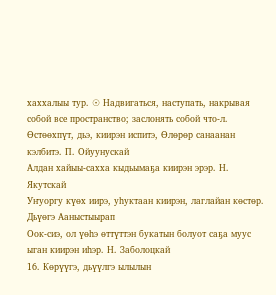хаххалыы тур. ☉ Надвигаться, наступать, накрывая собой все пространство; заслонять собой что-л. Өстөөхпүт, дьэ, киирэн испитэ, Өлөрөр санаанан кэлбитэ. П. Ойуунускай
Алдан хайыы-сахха кыдьымаҕа киирэн эрэр. Н. Якутскай
Уҥуоргу күөх иирэ, уһуктаан киирэн, лаглайан көстөр. Дьүөгэ Ааныстыырап
Оок-сиэ, ол үөһэ өттүттэн букатын болуот саҕа муус ыган киирэн иһэр. Н. Заболоцкай
16. Көрүүгэ, дьүүлгэ ылылын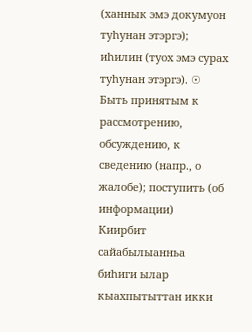(ханнык эмэ докумуон туһунан этэргэ); иһилин (туох эмэ сурах туһунан этэргэ). ☉ Быть принятым к рассмотрению, обсуждению, к сведению (напр., о жалобе); поступить (об информации)
Киирбит сайабылыанньа биһиги ылар кыахпытыттан икки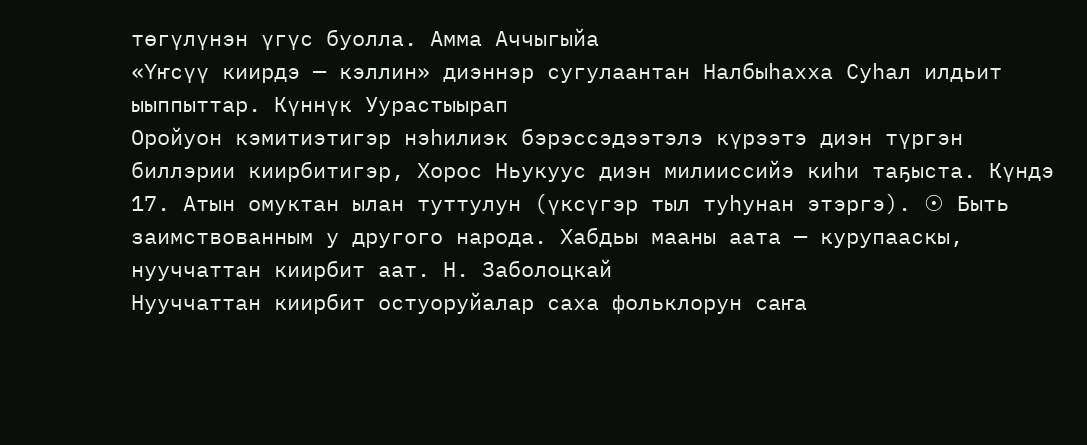төгүлүнэн үгүс буолла. Амма Аччыгыйа
«Үҥсүү киирдэ — кэллин» диэннэр сугулаантан Налбыһахха Суһал илдьит ыыппыттар. Күннүк Уурастыырап
Оройуон кэмитиэтигэр нэһилиэк бэрэссэдээтэлэ күрээтэ диэн түргэн биллэрии киирбитигэр, Хорос Ньукуус диэн милииссийэ киһи таҕыста. Күндэ
17. Атын омуктан ылан туттулун (үксүгэр тыл туһунан этэргэ). ☉ Быть заимствованным у другого народа. Хабдьы мааны аата — курупааскы, нууччаттан киирбит аат. Н. Заболоцкай
Нууччаттан киирбит остуоруйалар саха фольклорун саҥа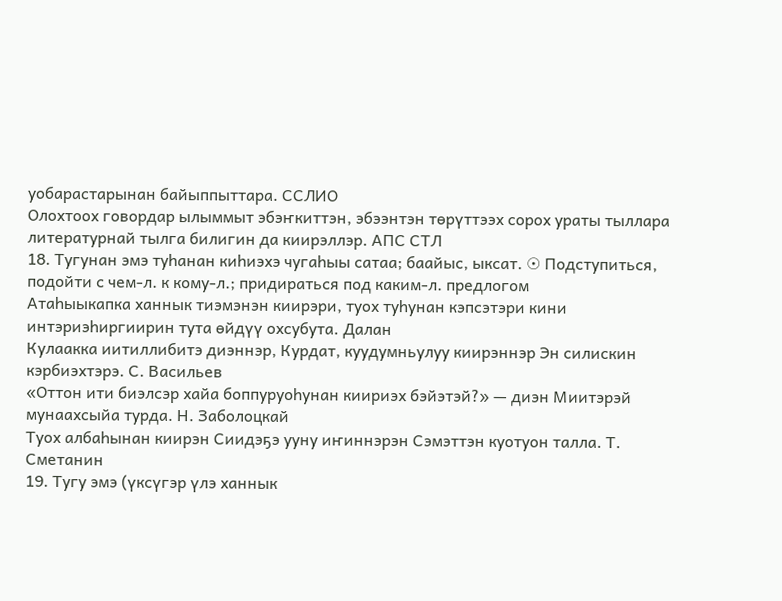уобарастарынан байыппыттара. ССЛИО
Олохтоох говордар ылыммыт эбэҥкиттэн, эбээнтэн төрүттээх сорох ураты тыллара литературнай тылга билигин да киирэллэр. АПС СТЛ
18. Тугунан эмэ туһанан киһиэхэ чугаһыы сатаа; баайыс, ыксат. ☉ Подступиться, подойти с чем-л. к кому-л.; придираться под каким-л. предлогом
Атаһыыкапка ханнык тиэмэнэн киирэри, туох туһунан кэпсэтэри кини интэриэһиргиирин тута өйдүү охсубута. Далан
Кулаакка иитиллибитэ диэннэр, Курдат, куудумньулуу киирэннэр Эн силискин кэрбиэхтэрэ. С. Васильев
«Оттон ити биэлсэр хайа боппуруоһунан киириэх бэйэтэй?» — диэн Миитэрэй мунаахсыйа турда. Н. Заболоцкай
Туох албаһынан киирэн Сиидэҕэ ууну иҥиннэрэн Сэмэттэн куотуон талла. Т. Сметанин
19. Тугу эмэ (үксүгэр үлэ ханнык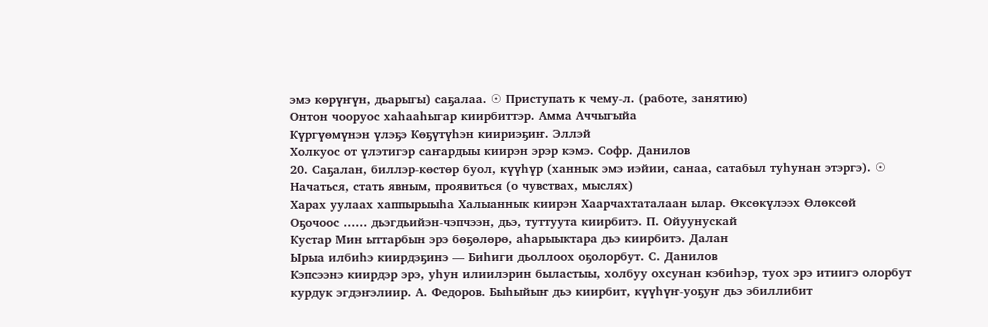эмэ көрүҥүн, дьарыгы) саҕалаа. ☉ Приступать к чему-л. (работе, занятию)
Онтон чооруос хаһааһыгар киирбиттэр. Амма Аччыгыйа
Күргүөмүнэн үлэҕэ Көҕүтүһэн киириэҕиҥ. Эллэй
Холкуос от үлэтигэр саҥардыы киирэн эрэр кэмэ. Софр. Данилов
20. Саҕалан, биллэр-көстөр буол, күүһүр (ханнык эмэ иэйии, санаа, сатабыл туһунан этэргэ). ☉ Начаться, стать явным, проявиться (о чувствах, мыслях)
Харах уулаах хаппырыыһа Халыаннык киирэн Хаарчахтаталаан ылар. Өксөкүлээх Өлөксөй
Оҕочоос …… дьэгдьийэн-чэпчээн, дьэ, туттуута киирбитэ. П. Ойуунускай
Кустар Мин ыттарбын эрэ бөҕөлөрө, аһарыыктара дьэ киирбитэ. Далан
Ырыа илбиһэ киирдэҕинэ — Биһиги дьоллоох оҕолорбут. С. Данилов
Кэпсээнэ киирдэр эрэ, уһун илиилэрин быластыы, холбуу охсунан кэбиһэр, туох эрэ итиигэ олорбут курдук эгдэҥэлиир. А. Федоров. Быһыйыҥ дьэ киирбит, күүһүҥ-уоҕуҥ дьэ эбиллибит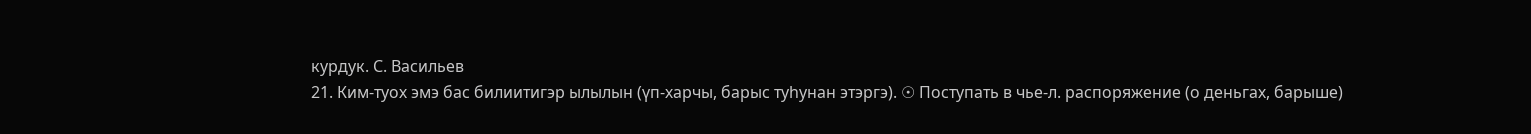курдук. С. Васильев
21. Ким-туох эмэ бас билиитигэр ылылын (үп-харчы, барыс туһунан этэргэ). ☉ Поступать в чье-л. распоряжение (о деньгах, барыше)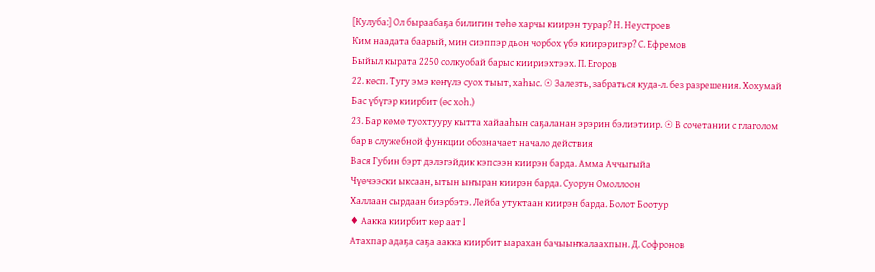[Кулуба:] Ол быраабаҕа билигин төһө харчы киирэн турар? Н. Неустроев
Ким наадата баарый, мин сиэппэр дьон чорбох үбэ киирэригэр? С. Ефремов
Быйыл кырата 2250 солкуобай барыс киириэхтээх. П. Егоров
22. көсп. Тугу эмэ көҥүлэ суох тыыт, хаһыс. ☉ Залезть, забраться куда-л. без разрешения. Хохумай Бас үбүгэр киирбит (өс хоһ.)
23. Бар көмө туохтууру кытта хайааһын саҕаланан эрэрин бэлиэтиир. ☉ В сочетании с глаголом бар в служебной функции обозначает начало действия
Вася Губин бэрт дэлэгэйдик кэпсээн киирэн барда. Амма Аччыгыйа
Чүөчээски ыксаан, ытын ыҥыран киирэн барда. Суорун Омоллоон
Халлаан сырдаан биэрбэтэ. Лейба утуктаан киирэн барда. Болот Боотур
♦ Аакка киирбит көр аат I
Атахпар адаҕа саҕа аакка киирбит ыарахан бачыыҥкалаахпын. Д. Софронов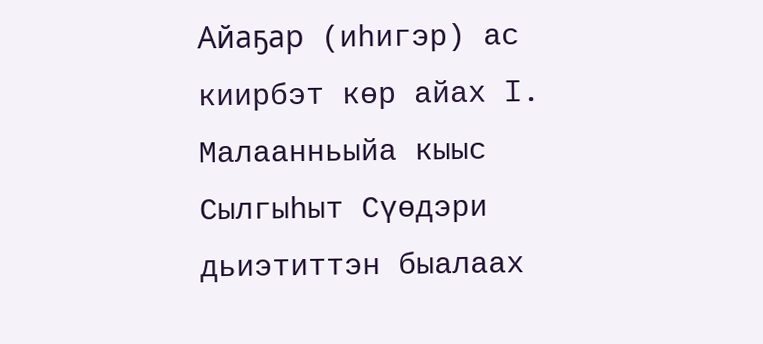Айаҕар (иһигэр) ас киирбэт көр айах I. Малаанньыйа кыыс Сылгыһыт Сүөдэри дьиэтиттэн быалаах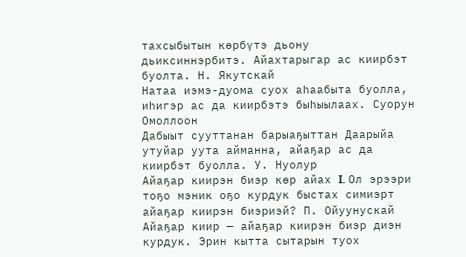тахсыбытын көрбүтэ дьону дьиксиннэрбитэ. Айахтарыгар ас киирбэт буолта. Н. Якутскай
Натаа иэмэ-дуома суох аһаабыта буолла, иһигэр ас да киирбэтэ быһыылаах. Суорун Омоллоон
Дабыыт сууттанан барыаҕыттан Даарыйа утуйар уута айманна, айаҕар ас да киирбэт буолла. У. Нуолур
Айаҕар киирэн биэр көр айах I. Ол эрээри тоҕо мэник оҕо курдук быстах симиэрт айаҕар киирэн биэриэй? П. Ойуунускай
Айаҕар киир — айаҕар киирэн биэр диэн курдук. Эрин кытта сытарын туох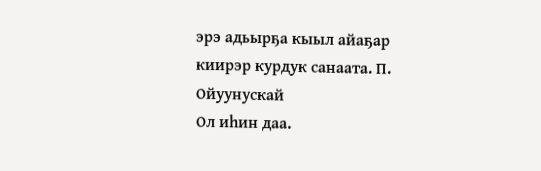эрэ адьырҕа кыыл айаҕар киирэр курдук санаата. П. Ойуунускай
Ол иһин даа.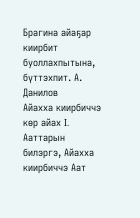Брагина айаҕар киирбит буоллахпытына, бүттэхпит. А. Данилов
Айахха киирбиччэ көр айах I. Ааттарын билэргэ, Айахха киирбиччэ Аат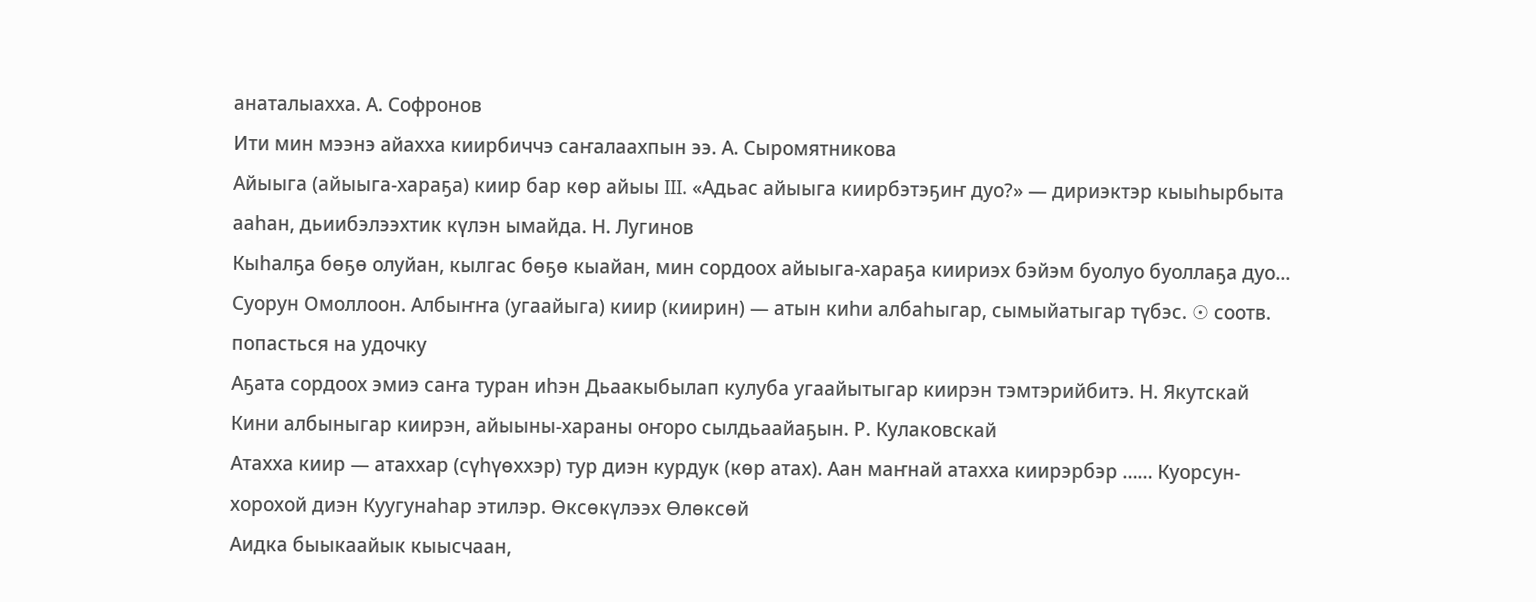анаталыахха. А. Софронов
Ити мин мээнэ айахха киирбиччэ саҥалаахпын ээ. А. Сыромятникова
Айыыга (айыыга-хараҕа) киир бар көр айыы III. «Адьас айыыга киирбэтэҕиҥ дуо?» — дириэктэр кыыһырбыта ааһан, дьиибэлээхтик күлэн ымайда. Н. Лугинов
Кыһалҕа бөҕө олуйан, кылгас бөҕө кыайан, мин сордоох айыыга-хараҕа киириэх бэйэм буолуо буоллаҕа дуо... Суорун Омоллоон. Албыҥҥа (угаайыга) киир (киирин) — атын киһи албаһыгар, сымыйатыгар түбэс. ☉ соотв. попасться на удочку
Аҕата сордоох эмиэ саҥа туран иһэн Дьаакыбылап кулуба угаайытыгар киирэн тэмтэрийбитэ. Н. Якутскай
Кини албыныгар киирэн, айыыны-хараны оҥоро сылдьаайаҕын. Р. Кулаковскай
Атахха киир — атаххар (сүһүөххэр) тур диэн курдук (көр атах). Аан маҥнай атахха киирэрбэр …… Куорсун-хорохой диэн Куугунаһар этилэр. Өксөкүлээх Өлөксөй
Аидка быыкаайык кыысчаан,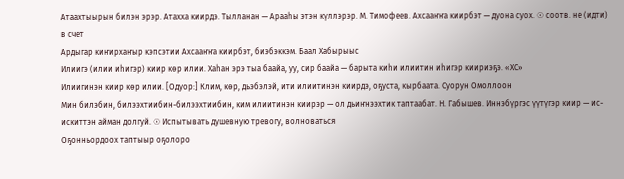Атаахтыырын билэн эрэр. Атахха киирдэ. Тылланан — Арааһы этэн күллэрэр. М. Тимофеев. Ахсааҥҥа киирбэт — дуона суох. ☉ соотв. не (идти) в счет
Ардыгар киҥирхаҥыр кэпсэтии Ахсааҥҥа киирбэт, биэбэккэм. Баал Хабырыыс
Илиигэ (илии иһигэр) киир көр илии. Хаһан эрэ тыа баайа, уу, сир баайа — барыта киһи илиитин иһигэр киириэҕэ. «ХС»
Илиигинэн киир көр илии. [Одуор:] Клим, көр, дьэбэлэй, ити илиитинэн киирдэ, оҕуста, кырбаата. Суорун Омоллоон
Мин билэбин, билээхтиибин-билээхтиибин, ким илиитинэн киирэр — ол дьиҥнээхтик таптаабат. Н. Габышев. Иннэбүргэс үүтүгэр киир — ис-искиттэн айман долгуй. ☉ Испытывать душевную тревогу, волноваться
Оҕонньордоох таптыыр оҕолоро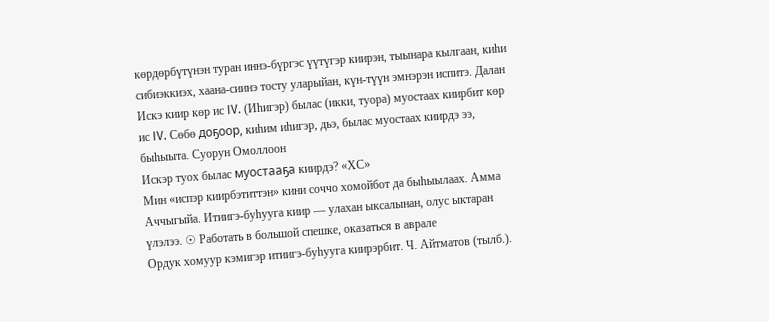көрдөрбүтүнэн туран иннэ-бүргэс үүтүгэр киирэн, тыынара кылгаан, киһи сибиэккиэх, хаана-сиинэ тосту уларыйан, күн-түүн эмнэрэн испитэ. Далан
Искэ киир көр ис IV. (Иһигэр) былас (икки, туора) муостаах киирбит көр ис IV. Сөбө доҕоор, киһим иһигэр, дьэ, былас муостаах киирдэ ээ, быһыыта. Суорун Омоллоон
Искэр туох былас муостааҕа киирдэ? «ХС»
Мин «испэр киирбэтиттэн» кини соччо хомойбот да быһыылаах. Амма Аччыгыйа. Итиигэ-буһууга киир — улахан ыксалынан, олус ыктаран үлэлээ. ☉ Работать в большой спешке, оказаться в аврале
Ордук хомуур кэмигэр итиигэ-буһууга киирэрбит. Ч. Айтматов (тылб.).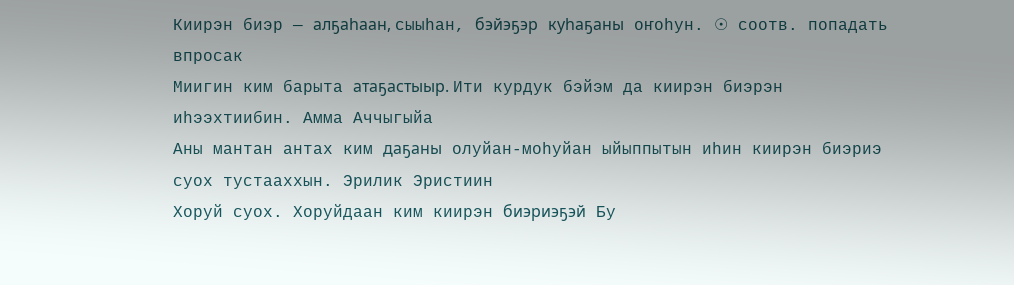Киирэн биэр — алҕаһаан, сыыһан, бэйэҕэр куһаҕаны оҥоһун. ☉ соотв. попадать впросак
Миигин ким барыта атаҕастыыр. Ити курдук бэйэм да киирэн биэрэн иһээхтиибин. Амма Аччыгыйа
Аны мантан антах ким даҕаны олуйан-моһуйан ыйыппытын иһин киирэн биэриэ суох тустааххын. Эрилик Эристиин
Хоруй суох. Хоруйдаан ким киирэн биэриэҕэй Бу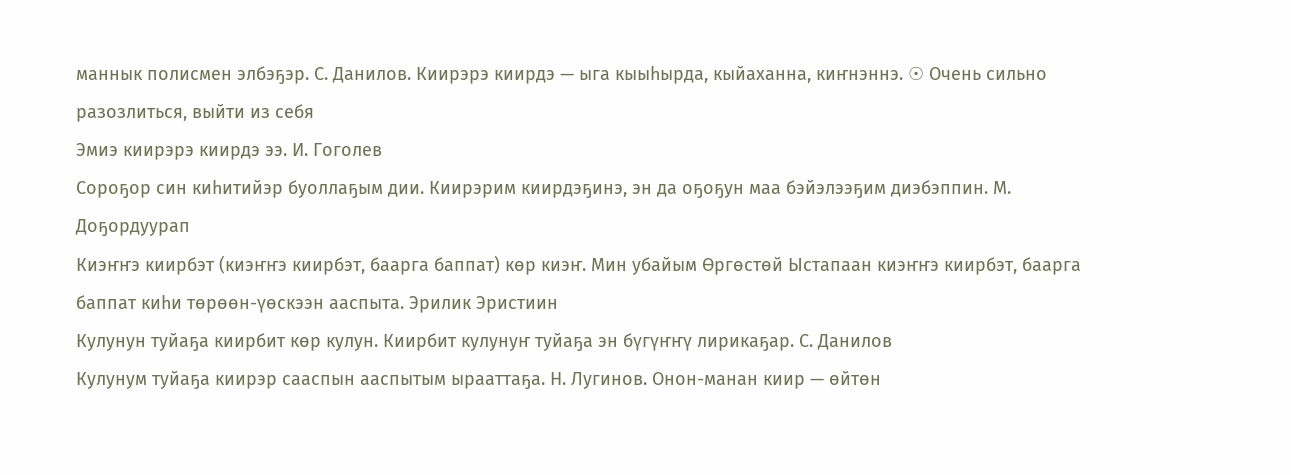маннык полисмен элбэҕэр. С. Данилов. Киирэрэ киирдэ — ыга кыыһырда, кыйаханна, киҥнэннэ. ☉ Очень сильно разозлиться, выйти из себя
Эмиэ киирэрэ киирдэ ээ. И. Гоголев
Сороҕор син киһитийэр буоллаҕым дии. Киирэрим киирдэҕинэ, эн да оҕоҕун маа бэйэлээҕим диэбэппин. М. Доҕордуурап
Киэҥҥэ киирбэт (киэҥҥэ киирбэт, баарга баппат) көр киэҥ. Мин убайым Өргөстөй Ыстапаан киэҥҥэ киирбэт, баарга баппат киһи төрөөн-үөскээн ааспыта. Эрилик Эристиин
Кулунун туйаҕа киирбит көр кулун. Киирбит кулунуҥ туйаҕа эн бүгүҥҥү лирикаҕар. С. Данилов
Кулунум туйаҕа киирэр сааспын ааспытым ырааттаҕа. Н. Лугинов. Онон-манан киир — өйтөн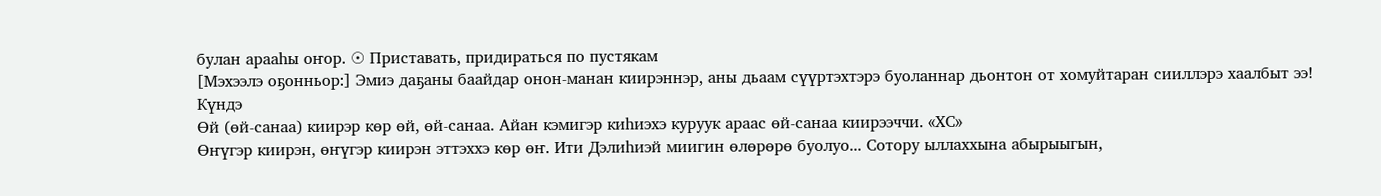булан арааһы оҥор. ☉ Приставать, придираться по пустякам
[Мэхээлэ оҕонньор:] Эмиэ даҕаны баайдар онон-манан киирэннэр, аны дьаам сүүртэхтэрэ буоланнар дьонтон от хомуйтаран сииллэрэ хаалбыт ээ! Күндэ
Өй (өй-санаа) киирэр көр өй, өй-санаа. Айан кэмигэр киһиэхэ куруук араас өй-санаа киирээччи. «ХС»
Өҥүгэр киирэн, өҥүгэр киирэн эттэххэ көр өҥ. Ити Дэлиһиэй миигин өлөрөрө буолуо... Сотору ыллаххына абырыыгын,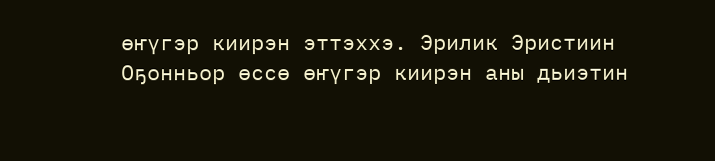өҥүгэр киирэн эттэххэ. Эрилик Эристиин
Оҕонньор өссө өҥүгэр киирэн аны дьиэтин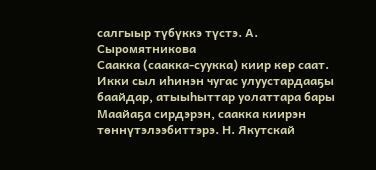салгыыр түбүккэ түстэ. А. Сыромятникова
Саакка (саакка-суукка) киир көр саат. Икки сыл иһинэн чугас улуустардааҕы баайдар, атыыһыттар уолаттара бары Маайаҕа сирдэрэн, саакка киирэн төннүтэлээбиттэрэ. Н. Якутскай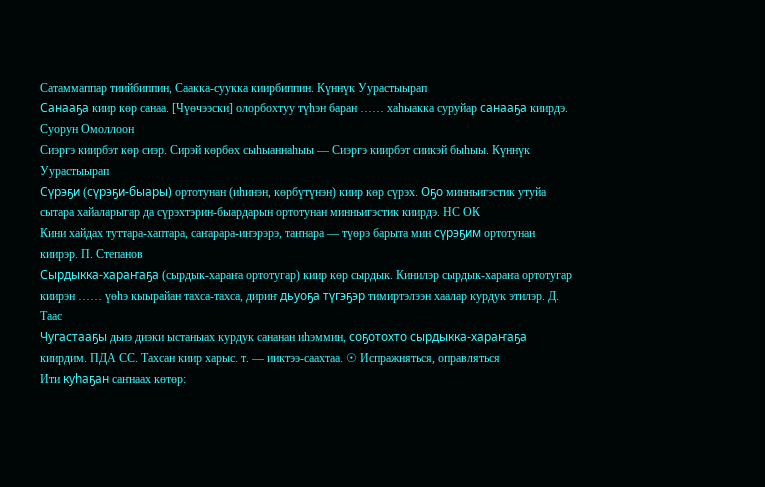Сатаммаппар тиийбиппин, Саакка-суукка киирбиппин. Күннүк Уурастыырап
Санааҕа киир көр санаа. [Чүөчээски] олорбохтуу түһэн баран …… хаһыакка суруйар санааҕа киирдэ. Суорун Омоллоон
Сиэргэ киирбэт көр сиэр. Сирэй көрбөх сыһыаннаһыы — Сиэргэ киирбэт сиикэй быһыы. Күннүк Уурастыырап
Сүрэҕи (сүрэҕи-быары) ортотунан (иһинэн, көрбүтүнэн) киир көр сүрэх. Оҕо минньигэстик утуйа сытара хайаларыгар да сүрэхтэрин-быардарын ортотунан минньигэстик киирдэ. НС ОК
Кини хайдах туттара-хаптара, саҥарара-иҥэрэрэ, таҥнара — түөрэ барыта мин сүрэҕим ортотунан киирэр. П. Степанов
Сырдыкка-хараҥаҕа (сырдык-хараҥа ортотугар) киир көр сырдык. Кинилэр сырдык-хараҥа ортотугар киирэн …… үөһэ кыырайан тахса-тахса, дириҥ дьуоҕа түгэҕэр тимиртэлээн хаалар курдук этилэр. Д. Таас
Чугастааҕы дьиэ диэки ыстаныах курдук сананан иһэммин, соҕотохто сырдыкка-хараҥаҕа киирдим. ПДА СС. Тахсан киир харыс. т. — ииктээ-саахтаа. ☉ Испражняться, оправляться
Ити куһаҕан саҥнаах көтөр: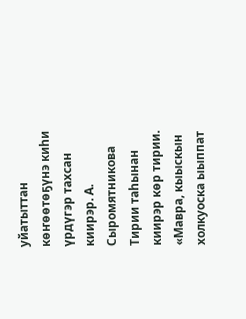уйатыттан көҥөөтөҕүнэ киһи үрдүгэр тахсан киирэр. А. Сыромятникова
Тирии таһынан киирэр көр тирии. «Мавра, кыыскын холкуоска ыыппат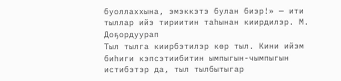буоллаххына, эмэккэтэ булан биэр!» — ити тыллар ийэ тириитин таһынан киирдилэр. М. Доҕордуурап
Тыл тылга киирбэтилэр көр тыл. Кини ийэм биһиги кэпсэтиибитин ымпыгын-чымпыгын истибэтэр да, тыл тылбытыгар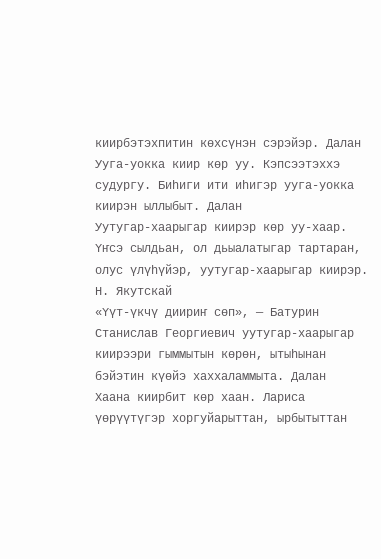киирбэтэхпитин көхсүнэн сэрэйэр. Далан
Ууга-уокка киир көр уу. Кэпсээтэххэ судургу. Биһиги ити иһигэр ууга-уокка киирэн ыллыбыт. Далан
Уутугар-хаарыгар киирэр көр уу-хаар. Үҥсэ сылдьан, ол дьыалатыгар тартаран, олус үлүһүйэр, уутугар-хаарыгар киирэр. Н. Якутскай
«Үүт-үкчү диириҥ сөп», — Батурин Станислав Георгиевич уутугар-хаарыгар киирээри гыммытын көрөн, ытыһынан бэйэтин күөйэ хаххаламмыта. Далан
Хаана киирбит көр хаан. Лариса үөрүүтүгэр хоргуйарыттан, ырбытыттан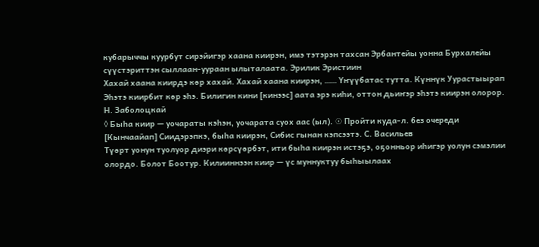кубарыччы куурбут сирэйигэр хаана киирэн, имэ тэтэрэн тахсан Эрбантейы уонна Бурхалейы сүүстэриттэн сыллаан-уураан ылыталаата. Эрилик Эристиин
Хахай хаана киирдэ көр хахай. Хахай хаана киирэн, …… Үҥүүбатас тутта. Күннүк Уурастыырап
Эһэтэ киирбит көр эһэ. Билигин кини [кинээс] аата эрэ киһи, оттон дьиҥэр эһэтэ киирэн олорор. Н. Заболоцкай
◊ Быһа киир — уочараты кэһэн, уочарата суох аас (ыл). ☉ Пройти куда-л. без очереди
[Кынчаайап] Сиидэрэпкэ, быһа киирэн, Сибис гынан кэпсээтэ. С. Васильев
Түөрт уонун туолуор диэри көрсүөрбэт, ити быһа киирэн истэҕэ, оҕонньор иһигэр уолун сэмэлии олордо. Болот Боотур. Килииннээн киир — үс муннуктуу быһыылаах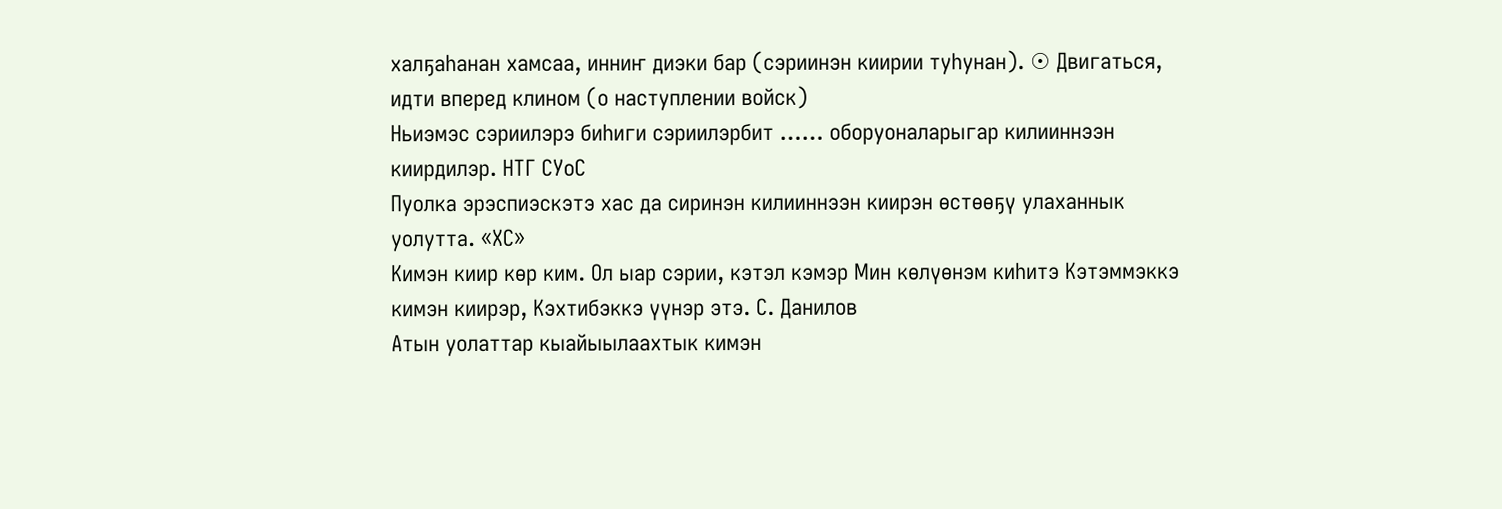халҕаһанан хамсаа, инниҥ диэки бар (сэриинэн киирии туһунан). ☉ Двигаться, идти вперед клином (о наступлении войск)
Ньиэмэс сэриилэрэ биһиги сэриилэрбит …… оборуоналарыгар килииннээн киирдилэр. НТГ СУоС
Пуолка эрэспиэскэтэ хас да сиринэн килииннээн киирэн өстөөҕү улаханнык уолутта. «ХС»
Кимэн киир көр ким. Ол ыар сэрии, кэтэл кэмэр Мин көлүөнэм киһитэ Кэтэммэккэ кимэн киирэр, Кэхтибэккэ үүнэр этэ. С. Данилов
Атын уолаттар кыайыылаахтык кимэн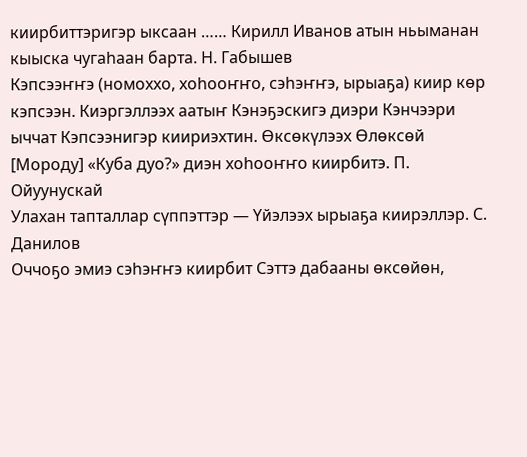киирбиттэригэр ыксаан …… Кирилл Иванов атын ньыманан кыыска чугаһаан барта. Н. Габышев
Кэпсээҥҥэ (номоххо, хоһооҥҥо, сэһэҥҥэ, ырыаҕа) киир көр кэпсээн. Киэргэллээх аатыҥ Кэнэҕэскигэ диэри Кэнчээри ыччат Кэпсээнигэр киириэхтин. Өксөкүлээх Өлөксөй
[Мороду] «Куба дуо?» диэн хоһооҥҥо киирбитэ. П. Ойуунускай
Улахан тапталлар сүппэттэр — Үйэлээх ырыаҕа киирэллэр. С. Данилов
Оччоҕо эмиэ сэһэҥҥэ киирбит Сэттэ дабааны өксөйөн,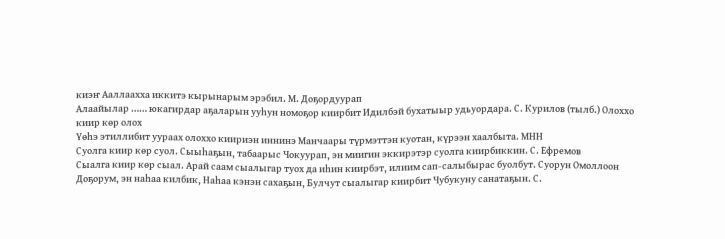киэҥ Ааллаахха иккитэ кырынарым эрэбил. М. Доҕордуурап
Алаайылар …… юкагирдар аҕаларын ууһун номоҕор киирбит Идилбэй бухатыыр удьуордара. С. Курилов (тылб.) Олоххо киир көр олох
Үөһэ этиллибит уураах олоххо киириэн иннинэ Манчаары түрмэттэн куотан, күрээн хаалбыта. МНН
Суолга киир көр суол. Сыыһаҕын, табаарыс Чокуурап, эн миигин эккирэтэр суолга киирбиккин. С. Ефремов
Сыалга киир көр сыал. Арай саам сыалыгар туох да иһин киирбэт, илиим сап-салыбырас буолбут. Суорун Омоллоон
Доҕорум, эн наһаа килбик, Наһаа кэнэн сахаҕын, Булчут сыалыгар киирбит Чубукуну санатаҕын. С.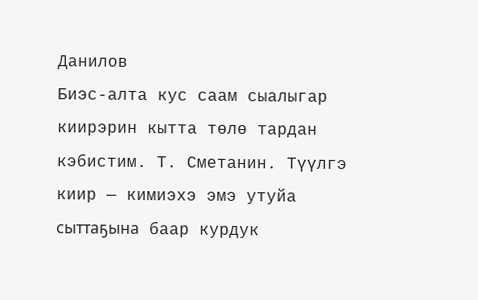Данилов
Биэс-алта кус саам сыалыгар киирэрин кытта төлө тардан кэбистим. Т. Сметанин. Түүлгэ киир — кимиэхэ эмэ утуйа сыттаҕына баар курдук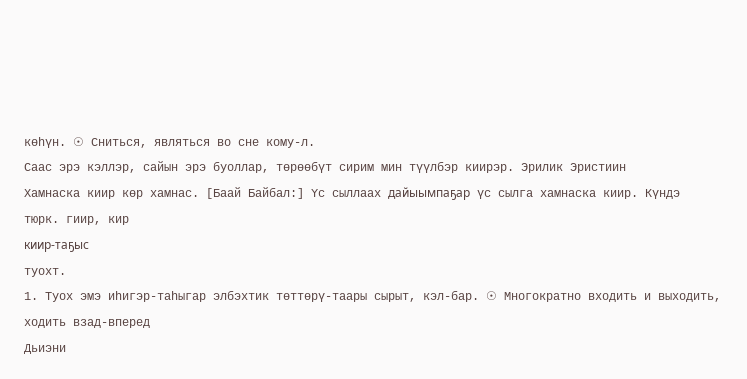көһүн. ☉ Сниться, являться во сне кому-л.
Саас эрэ кэллэр, сайын эрэ буоллар, төрөөбүт сирим мин түүлбэр киирэр. Эрилик Эристиин
Хамнаска киир көр хамнас. [Баай Байбал:] Үс сыллаах дайыымпаҕар үс сылга хамнаска киир. Күндэ
тюрк. гиир, кир
киир-таҕыс
туохт.
1. Туох эмэ иһигэр-таһыгар элбэхтик төттөрү-таары сырыт, кэл-бар. ☉ Многократно входить и выходить, ходить взад-вперед
Дьиэни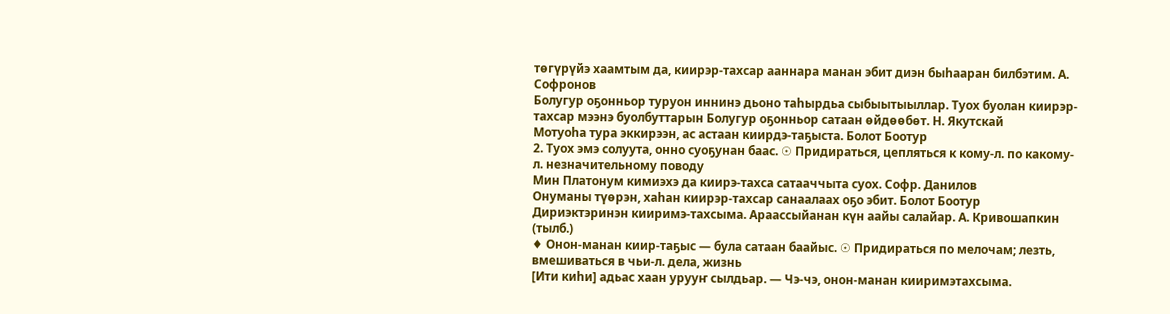төгүрүйэ хаамтым да, киирэр-тахсар ааннара манан эбит диэн быһааран билбэтим. А. Софронов
Болугур оҕонньор туруон иннинэ дьоно таһырдьа сыбыытыыллар. Туох буолан киирэр-тахсар мээнэ буолбуттарын Болугур оҕонньор сатаан өйдөөбөт. Н. Якутскай
Мотуоһа тура эккирээн, ас астаан киирдэ-таҕыста. Болот Боотур
2. Туох эмэ солуута, онно суоҕунан баас. ☉ Придираться, цепляться к кому-л. по какому-л. незначительному поводу
Мин Платонум кимиэхэ да киирэ-тахса сатааччыта суох. Софр. Данилов
Онуманы түөрэн, хаһан киирэр-тахсар санаалаах оҕо эбит. Болот Боотур
Дириэктэринэн кииримэ-тахсыма. Араассыйанан күн аайы салайар. А. Кривошапкин (тылб.)
♦ Онон-манан киир-таҕыс — була сатаан баайыс. ☉ Придираться по мелочам; лезть, вмешиваться в чьи-л. дела, жизнь
[Ити киһи] адьас хаан урууҥ сылдьар. — Чэ-чэ, онон-манан кииримэтахсыма.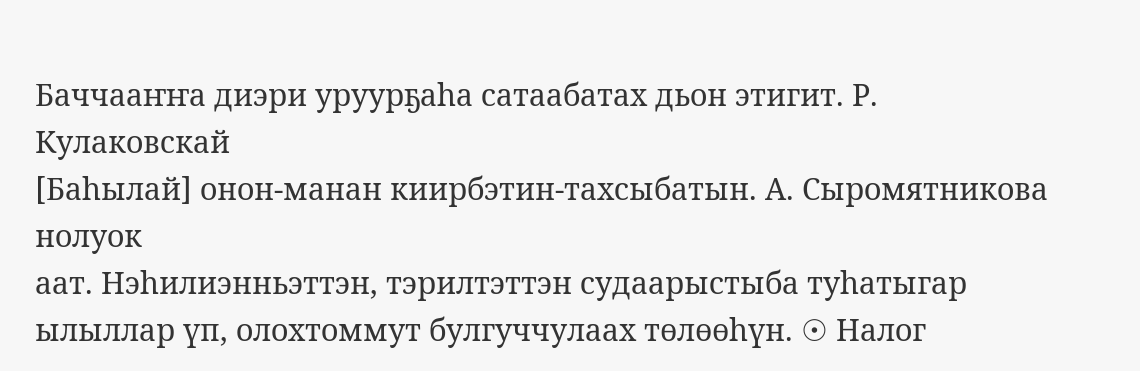Баччааҥҥа диэри уруурҕаһа сатаабатах дьон этигит. Р. Кулаковскай
[Баһылай] онон-манан киирбэтин-тахсыбатын. А. Сыромятникова
нолуок
аат. Нэһилиэнньэттэн, тэрилтэттэн судаарыстыба туһатыгар ылыллар үп, олохтоммут булгуччулаах төлөөһүн. ☉ Налог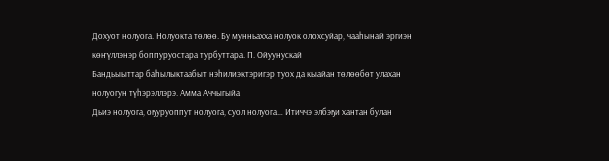Дохуот нолуога. Нолуокта төлөө. Бу мунньахха нолуок олохсуйар, чааһынай эргиэн көҥүллэнэр боппуруостара турбуттара. П. Ойуунускай
Бандьыыттар баһылыктаабыт нэһилиэктэригэр туох да кыайан төлөөбөт улахан нолуогун түһэрэллэрэ. Амма Аччыгыйа
Дьиэ нолуога, оҕуруоппут нолуога, суол нолуога… Итиччэ элбэҕи хантан булан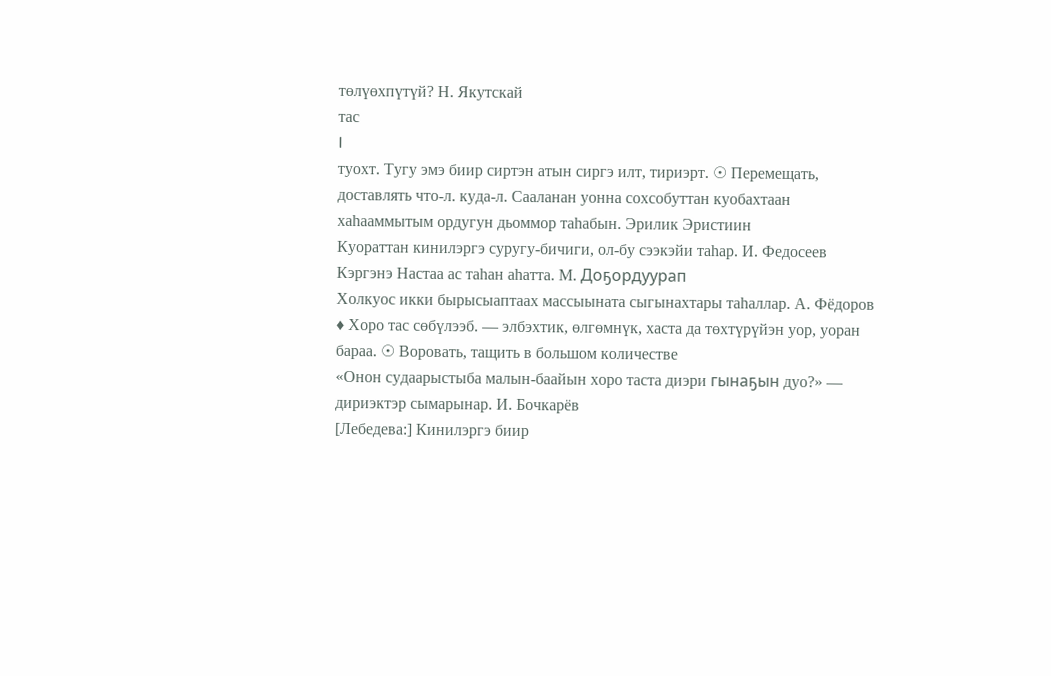төлүөхпүтүй? Н. Якутскай
тас
I
туохт. Тугу эмэ биир сиртэн атын сиргэ илт, тириэрт. ☉ Перемещать, доставлять что-л. куда-л. Сааланан уонна сохсобуттан куобахтаан хаһааммытым ордугун дьоммор таһабын. Эрилик Эристиин
Куораттан кинилэргэ суругу-бичиги, ол-бу сээкэйи таһар. И. Федосеев
Кэргэнэ Настаа ас таһан аһатта. М. Доҕордуурап
Холкуос икки бырысыаптаах массыыната сыгынахтары таһаллар. А. Фёдоров
♦ Хоро тас сөбүлээб. — элбэхтик, өлгөмнүк, хаста да төхтүрүйэн уор, уоран бараа. ☉ Воровать, тащить в большом количестве
«Онон судаарыстыба малын-баайын хоро таста диэри гынаҕын дуо?» — дириэктэр сымарынар. И. Бочкарёв
[Лебедева:] Кинилэргэ биир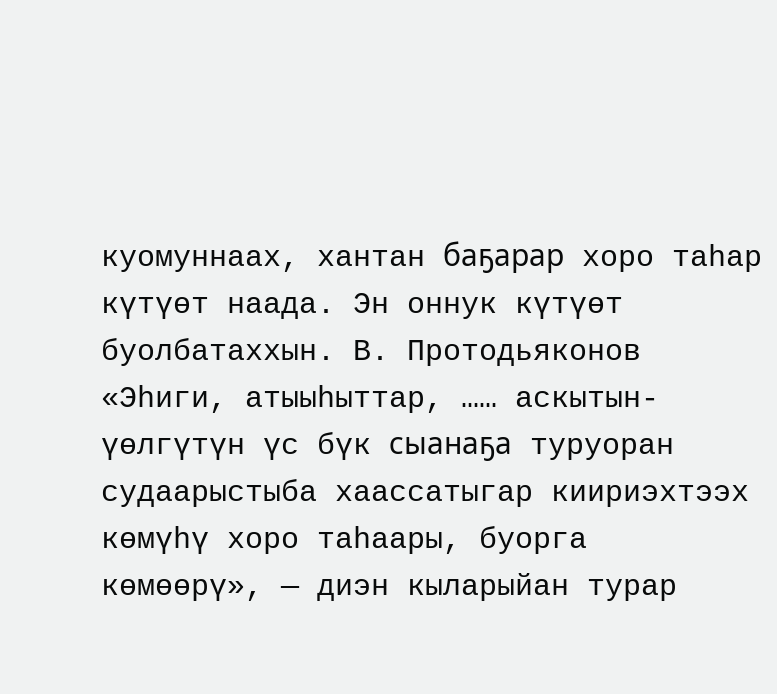куомуннаах, хантан баҕарар хоро таһар күтүөт наада. Эн оннук күтүөт буолбатаххын. В. Протодьяконов
«Эһиги, атыыһыттар, …… аскытын-үөлгүтүн үс бүк сыанаҕа туруоран судаарыстыба хаассатыгар киириэхтээх көмүһү хоро таһаары, буорга көмөөрү», — диэн кыларыйан турар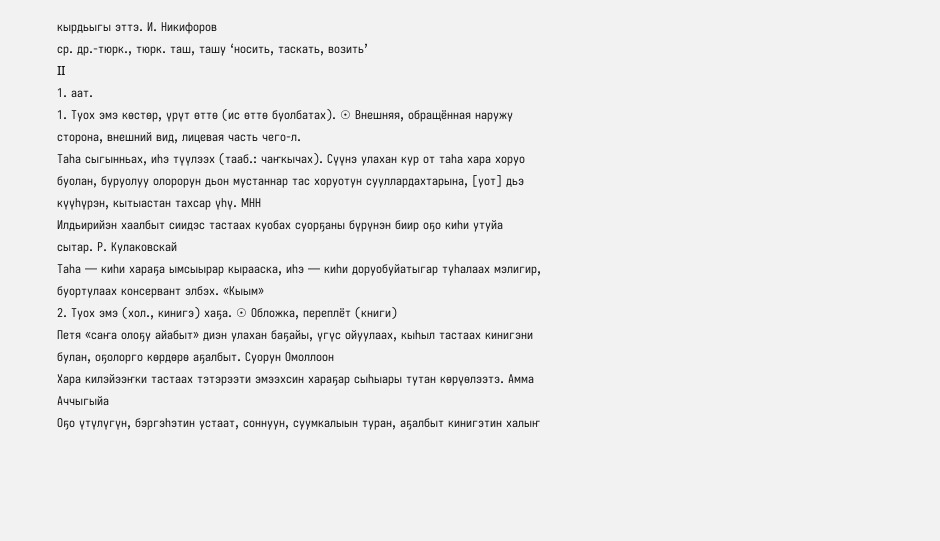кырдьыгы эттэ. И. Никифоров
ср. др.-тюрк., тюрк. таш, ташу ‘носить, таскать, возить’
II
1. аат.
1. Туох эмэ көстөр, үрүт өттө (ис өттө буолбатах). ☉ Внешняя, обращённая наружу сторона, внешний вид, лицевая часть чего-л.
Таһа сыгынньах, иһэ түүлээх (тааб.: чаҥкычах). Сүүнэ улахан кур от таһа хара хоруо буолан, буруолуу олорорун дьон мустаннар тас хоруотун сууллардахтарына, [уот] дьэ күүһүрэн, кытыастан тахсар үһү. МНН
Илдьирийэн хаалбыт сиидэс тастаах куобах суорҕаны бүрүнэн биир оҕо киһи утуйа сытар. Р. Кулаковскай
Таһа — киһи хараҕа ымсыырар кырааска, иһэ — киһи доруобуйатыгар туһалаах мэлигир, буортулаах консервант элбэх. «Кыым»
2. Туох эмэ (хол., кинигэ) хаҕа. ☉ Обложка, переплёт (книги)
Петя «саҥа олоҕу айабыт» диэн улахан баҕайы, үгүс ойуулаах, кыһыл тастаах кинигэни булан, оҕолорго көрдөрө аҕалбыт. Суорун Омоллоон
Хара килэйээҥки тастаах тэтэрээти эмээхсин хараҕар сыһыары тутан көрүөлээтэ. Амма Аччыгыйа
Оҕо үтүлүгүн, бэргэһэтин устаат, соннуун, суумкалыын туран, аҕалбыт кинигэтин халыҥ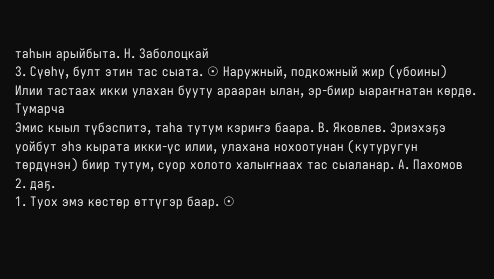таһын арыйбыта. Н. Заболоцкай
3. Сүөһү, булт этин тас сыата. ☉ Наружный, подкожный жир (убоины)
Илии тастаах икки улахан бууту арааран ылан, эр-биир ыараҥнатан көрдө. Тумарча
Эмис кыыл түбэспитэ, таһа тутум кэриҥэ баара. В. Яковлев. Эриэхэҕэ уойбут эһэ кырата икки-үс илии, улахана нохоотунан (кутуругун төрдүнэн) биир тутум, суор холото халыҥнаах тас сыаланар. А. Пахомов
2. даҕ.
1. Туох эмэ көстөр өттүгэр баар. ☉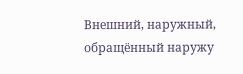Внешний, наружный, обращённый наружу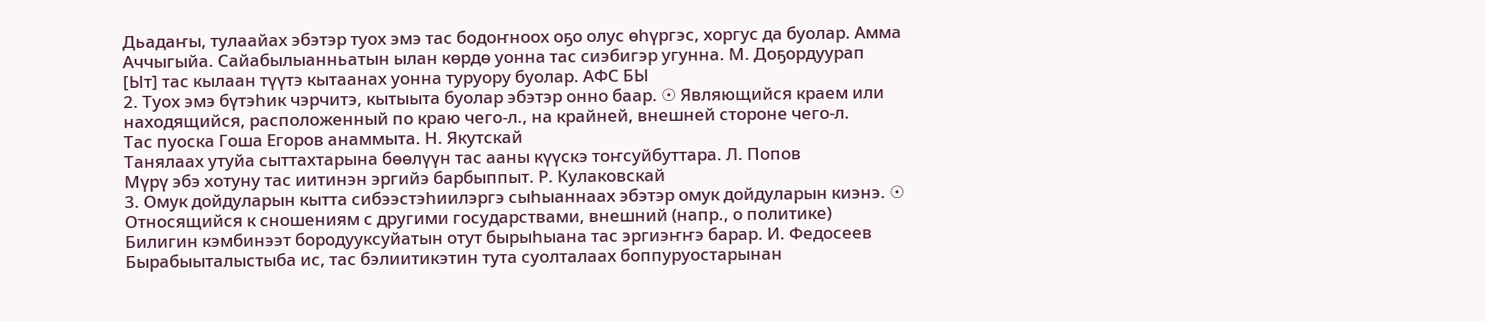Дьадаҥы, тулаайах эбэтэр туох эмэ тас бодоҥноох оҕо олус өһүргэс, хоргус да буолар. Амма Аччыгыйа. Сайабылыанньатын ылан көрдө уонна тас сиэбигэр угунна. М. Доҕордуурап
[Ыт] тас кылаан түүтэ кытаанах уонна туруору буолар. АФС БЫ
2. Туох эмэ бүтэһик чэрчитэ, кытыыта буолар эбэтэр онно баар. ☉ Являющийся краем или находящийся, расположенный по краю чего-л., на крайней, внешней стороне чего-л.
Тас пуоска Гоша Егоров анаммыта. Н. Якутскай
Танялаах утуйа сыттахтарына бөөлүүн тас ааны күүскэ тоҥсуйбуттара. Л. Попов
Мүрү эбэ хотуну тас иитинэн эргийэ барбыппыт. Р. Кулаковскай
3. Омук дойдуларын кытта сибээстэһиилэргэ сыһыаннаах эбэтэр омук дойдуларын киэнэ. ☉ Относящийся к сношениям с другими государствами, внешний (напр., о политике)
Билигин кэмбинээт бородууксуйатын отут бырыһыана тас эргиэҥҥэ барар. И. Федосеев
Бырабыыталыстыба ис, тас бэлиитикэтин тута суолталаах боппуруостарынан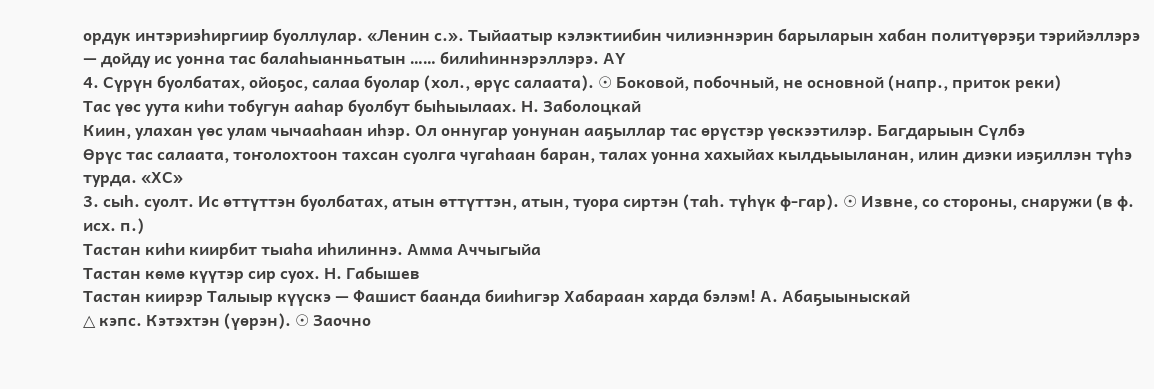ордук интэриэһиргиир буоллулар. «Ленин с.». Тыйаатыр кэлэктиибин чилиэннэрин барыларын хабан политүөрэҕи тэрийэллэрэ — дойду ис уонна тас балаһыанньатын …… билиһиннэрэллэрэ. АҮ
4. Сүрүн буолбатах, ойоҕос, салаа буолар (хол., өрүс салаата). ☉ Боковой, побочный, не основной (напр., приток реки)
Тас үөс уута киһи тобугун ааһар буолбут быһыылаах. Н. Заболоцкай
Киин, улахан үөс улам чычааһаан иһэр. Ол оннугар уонунан ааҕыллар тас өрүстэр үөскээтилэр. Багдарыын Сүлбэ
Өрүс тас салаата, тоҥолохтоон тахсан суолга чугаһаан баран, талах уонна хахыйах кылдьыыланан, илин диэки иэҕиллэн түһэ турда. «ХС»
3. сыһ. суолт. Ис өттүттэн буолбатах, атын өттүттэн, атын, туора сиртэн (таһ. түһүк ф-гар). ☉ Извне, со стороны, снаружи (в ф. исх. п.)
Тастан киһи киирбит тыаһа иһилиннэ. Амма Аччыгыйа
Тастан көмө күүтэр сир суох. Н. Габышев
Тастан киирэр Талыыр күүскэ — Фашист баанда бииһигэр Хабараан харда бэлэм! А. Абаҕыыныскай
△ кэпс. Кэтэхтэн (үөрэн). ☉ Заочно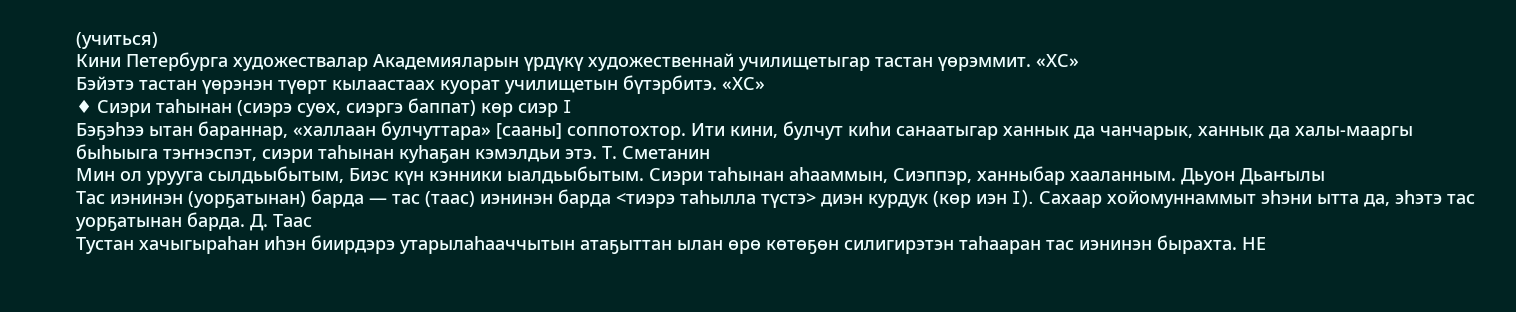(учиться)
Кини Петербурга художествалар Академияларын үрдүкү художественнай училищетыгар тастан үөрэммит. «ХС»
Бэйэтэ тастан үөрэнэн түөрт кылаастаах куорат училищетын бүтэрбитэ. «ХС»
♦ Сиэри таһынан (сиэрэ суөх, сиэргэ баппат) көр сиэр I
Бэҕэһээ ытан бараннар, «халлаан булчуттара» [сааны] соппотохтор. Ити кини, булчут киһи санаатыгар ханнык да чанчарык, ханнык да халы-мааргы быһыыга тэҥнэспэт, сиэри таһынан куһаҕан кэмэлдьи этэ. Т. Сметанин
Мин ол урууга сылдьыбытым, Биэс күн кэнники ыалдьыбытым. Сиэри таһынан аһааммын, Сиэппэр, ханныбар хааланным. Дьуон Дьаҥылы
Тас иэнинэн (уорҕатынан) барда — тас (таас) иэнинэн барда <тиэрэ таһылла түстэ> диэн курдук (көр иэн I). Сахаар хойомуннаммыт эһэни ытта да, эһэтэ тас уорҕатынан барда. Д. Таас
Тустан хачыгыраһан иһэн биирдэрэ утарылаһааччытын атаҕыттан ылан өрө көтөҕөн силигирэтэн таһааран тас иэнинэн бырахта. НЕ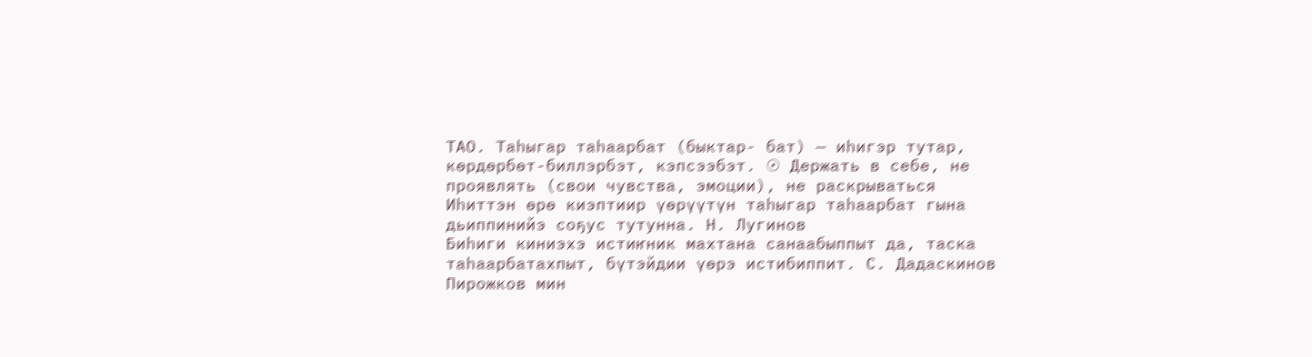ТАО. Таһыгар таһаарбат (быктар- бат) — иһигэр тутар, көрдөрбөт-биллэрбэт, кэпсээбэт. ☉ Держать в себе, не проявлять (свои чувства, эмоции), не раскрываться
Иһиттэн өрө киэптиир үөрүүтүн таһыгар таһаарбат гына дьиппинийэ соҕус тутунна. Н. Лугинов
Биһиги киниэхэ истиҥник махтана санаабыппыт да, таска таһаарбатахпыт, бүтэйдии үөрэ истибиппит. С. Дадаскинов
Пирожков мин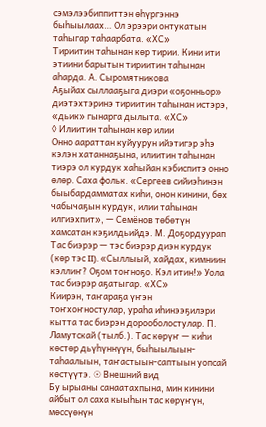сэмэлээбиппиттэн өһүргэннэ быһыылаах… Ол эрээри онтукатын таһыгар таһаарбата. «ХС»
Тириитин таһынан көр тирии. Кини ити этиини барытын тириитин таһынан аһарда. А. Сыромятникова
Аҕыйах сыллааҕыга диэри «оҕонньор» диэтэхтэринэ тириитин таһынан истэрэ, «дьик» гынарга дылыта. «ХС»
◊ Илиитин таһынан көр илии
Онно аараттан куйуурун ийэтигэр эһэ кэлэн хатаннаҕына, илиитин таһынан тиэрэ ол курдук хаһыйан кэбиспитэ онно өлөр. Саха фольк. «Сергеев сийиэһинэн быыбардамматах киһи, онон кинини, бөх чабычаҕын курдук, илии таһынан илгиэхпит», — Семёнов төбөтүн хамсатан кэҕилдьийдэ. М. Доҕордуурап
Тас биэрэр — тэс биэрэр диэн курдук (көр тэс II). «Сыллыый, хайдах, кимниин кэллиҥ? Оҕом тоҥноҕо. Кэл итин!» Уола тас биэрэр аҕатыгар. «ХС»
Киирэн, таҥараҕа үҥэн тоҥхоҥностулар, ураһа иһинээҕилэри кытта тас биэрэн дорооболостулар. П. Ламутскай (тылб.). Тас көрүҥ — киһи көстөр дьүһүннүүн, быһыылыын-таһаалыын, таҥастыын-саптыын уопсай көстүүтэ. ☉ Внешний вид
Бу ырыаны санаатахпына, мин кинини айбыт ол саха кыыһын тас көрүҥүн, мөссүөнүн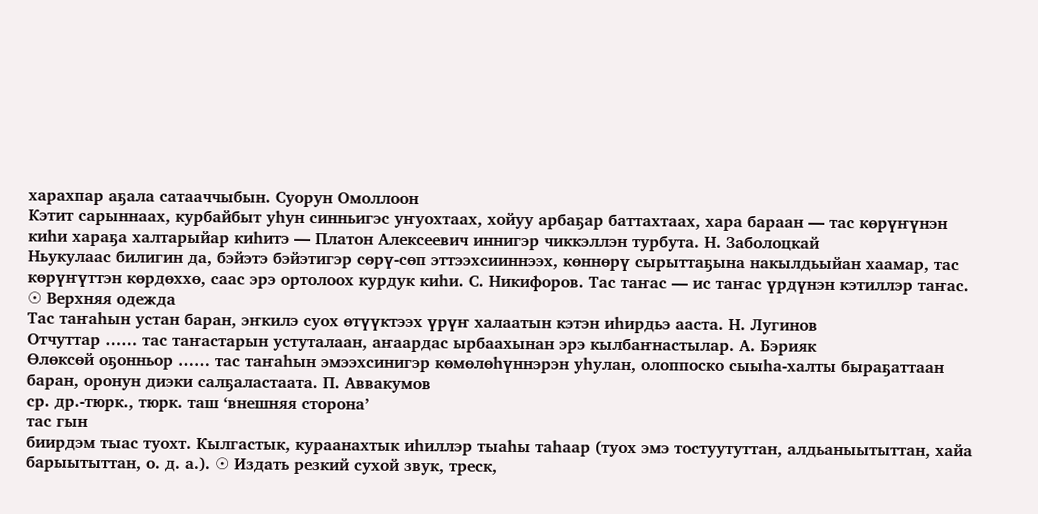харахпар аҕала сатааччыбын. Суорун Омоллоон
Кэтит сарыннаах, курбайбыт уһун синньигэс уҥуохтаах, хойуу арбаҕар баттахтаах, хара бараан — тас көрүҥүнэн киһи хараҕа халтарыйар киһитэ — Платон Алексеевич иннигэр чиккэллэн турбута. Н. Заболоцкай
Ньукулаас билигин да, бэйэтэ бэйэтигэр сөрү-сөп эттээхсииннээх, көннөрү сырыттаҕына накылдьыйан хаамар, тас көрүҥүттэн көрдөххө, саас эрэ ортолоох курдук киһи. С. Никифоров. Тас таҥас — ис таҥас үрдүнэн кэтиллэр таҥас. ☉ Верхняя одежда
Тас таҥаһын устан баран, эҥкилэ суох өтүүктээх үрүҥ халаатын кэтэн иһирдьэ ааста. Н. Лугинов
Отчуттар …… тас таҥастарын устуталаан, аҥаардас ырбаахынан эрэ кылбаҥнастылар. А. Бэрияк
Өлөксөй оҕонньор …… тас таҥаһын эмээхсинигэр көмөлөһүннэрэн уһулан, олоппоско сыыһа-халты быраҕаттаан баран, оронун диэки салҕаластаата. П. Аввакумов
ср. др.-тюрк., тюрк. таш ‘внешняя сторона’
тас гын
биирдэм тыас туохт. Кылгастык, кураанахтык иһиллэр тыаһы таһаар (туох эмэ тостуутуттан, алдьаныытыттан, хайа барыытыттан, о. д. а.). ☉ Издать резкий сухой звук, треск,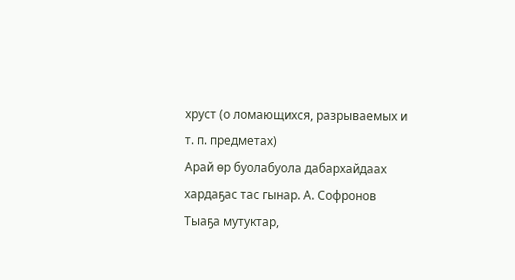хруст (о ломающихся, разрываемых и т. п. предметах)
Арай өр буолабуола дабархайдаах хардаҕас тас гынар. А. Софронов
Тыаҕа мутуктар,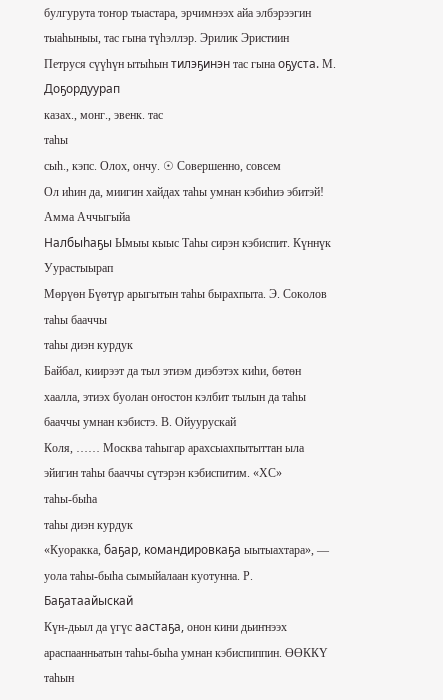булгурута тоҥор тыастара, эрчимнээх айа элбэрээгин тыаһыныы, тас гына түһэллэр. Эрилик Эристиин
Петруся сүүһүн ытыһын тилэҕинэн тас гына оҕуста. М. Доҕордуурап
казах., монг., эвенк. тас
таһы
сыһ., кэпс. Олох, ончу. ☉ Совершенно, совсем
Ол иһин да, миигин хайдах таһы умнан кэбиһиэ эбитэй! Амма Аччыгыйа
Налбыһаҕы Ымыы кыыс Таһы сирэн кэбиспит. Күннүк Уурастыырап
Мөрүөн Бүөтүр арыгытын таһы бырахпыта. Э. Соколов
таһы бааччы
таһы диэн курдук
Байбал, киирээт да тыл этиэм диэбэтэх киһи, бөтөн хаалла, этиэх буолан оҥостон кэлбит тылын да таһы бааччы умнан кэбистэ. В. Ойуурускай
Коля, …… Москва таһыгар арахсыахпытыттан ыла эйигин таһы бааччы сүтэрэн кэбиспитим. «ХС»
таһы-быһа
таһы диэн курдук
«Куоракка, баҕар, командировкаҕа ыытыахтара», — уола таһы-быһа сымыйалаан куотунна. Р. Баҕатаайыскай
Күн-дьыл да үгүс аастаҕа, онон кини дьиҥнээх араспаанньатын таһы-быһа умнан кэбиспиппин. ӨӨККҮ
таһын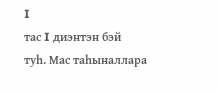I
тас I диэнтэн бэй
туһ. Мас таһыналлара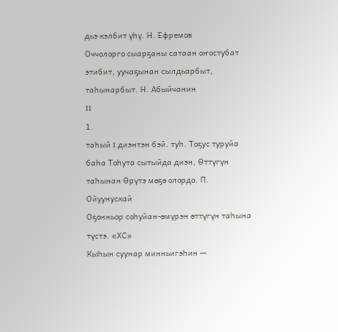дьэ кэлбит үһү. Н. Ефремов
Оччолорго сыарҕаны сатаан оҥостубат этибит, уучаҕынан сылдьарбыт, таһынарбыт. Н. Абыйчанин
II
1.
таһый I диэнтэн бэй. туһ. Тоҕус туруйа баһа Тоһута сытыйда диэн, Өттүгүн таһынан Өрүтэ мөҕө олордо. П. Ойуунускай
Оҕонньор соһуйан-өмүрэн өттүгүн таһына түстэ. «ХС»
Кыһын суунар минньигэһин —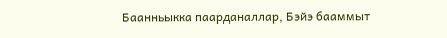Баанньыкка паарданаллар, Бэйэ бааммыт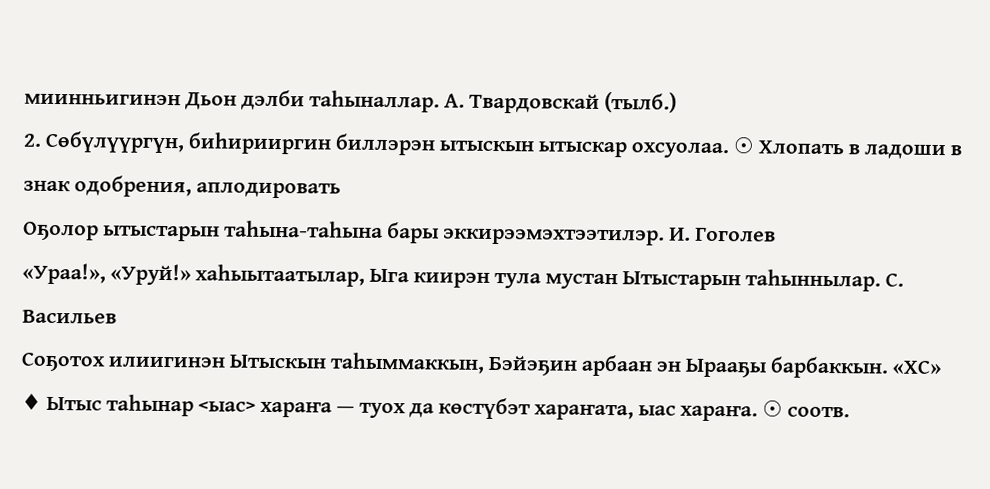миинньигинэн Дьон дэлби таһыналлар. А. Твардовскай (тылб.)
2. Сөбүлүүргүн, биһирииргин биллэрэн ытыскын ытыскар охсуолаа. ☉ Хлопать в ладоши в знак одобрения, аплодировать
Оҕолор ытыстарын таһына-таһына бары эккирээмэхтээтилэр. И. Гоголев
«Ураа!», «Уруй!» хаһыытаатылар, Ыга киирэн тула мустан Ытыстарын таһыннылар. С. Васильев
Соҕотох илиигинэн Ытыскын таһыммаккын, Бэйэҕин арбаан эн Ырааҕы барбаккын. «ХС»
♦ Ытыс таһынар <ыас> хараҥа — туох да көстүбэт хараҥата, ыас хараҥа. ☉ соотв.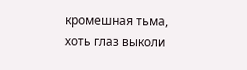кромешная тьма, хоть глаз выколи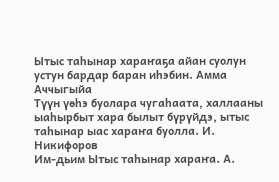Ытыс таһынар хараҥаҕа айан суолун устун бардар баран иһэбин. Амма Аччыгыйа
Түүн үөһэ буолара чугаһаата, халлааны ыаһырбыт хара былыт бүрүйдэ, ытыс таһынар ыас хараҥа буолла. И. Никифоров
Им-дьим Ытыс таһынар хараҥа. А.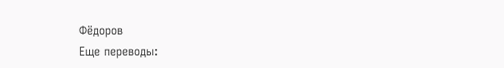Фёдоров
Еще переводы: